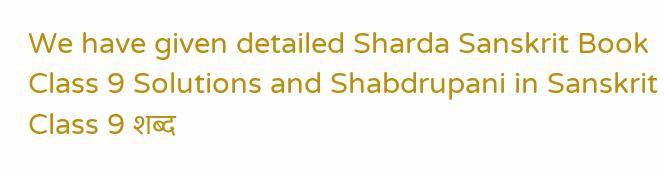We have given detailed Sharda Sanskrit Book Class 9 Solutions and Shabdrupani in Sanskrit Class 9 शब्द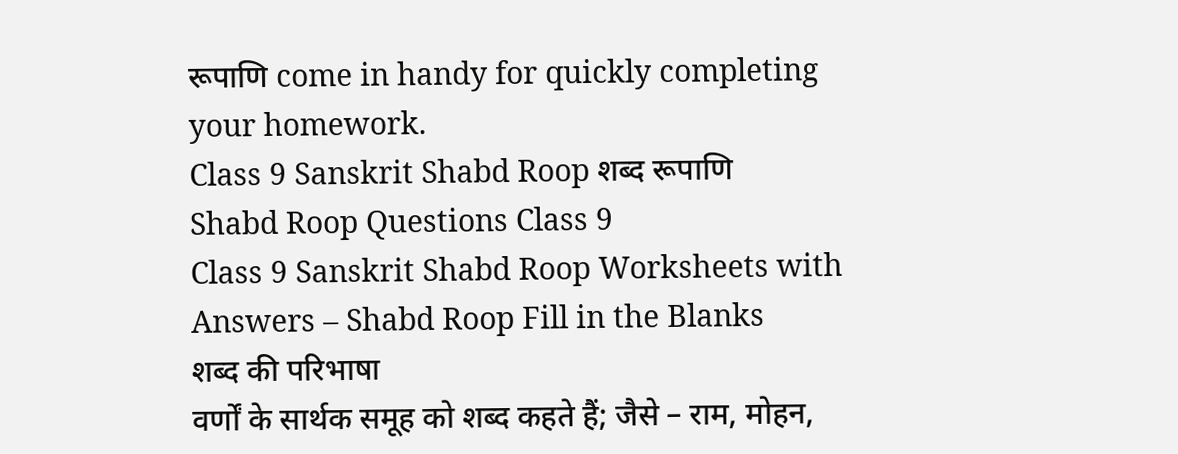रूपाणि come in handy for quickly completing your homework.
Class 9 Sanskrit Shabd Roop शब्द रूपाणि
Shabd Roop Questions Class 9
Class 9 Sanskrit Shabd Roop Worksheets with Answers – Shabd Roop Fill in the Blanks
शब्द की परिभाषा
वर्णों के सार्थक समूह को शब्द कहते हैं; जैसे – राम, मोहन,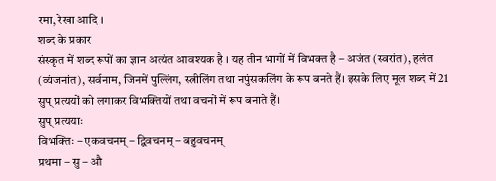रमा, रेखा आदि ।
शब्द के प्रकार
संस्कृत में शब्द रूपों का ज्ञान अत्यंत आवश्यक है । यह तीन भागों में विभक्त है – अजंत (स्वरांत), हलंत (व्यंजनांत), सर्वनाम, जिनमें पुल्लिंग, स्त्रीलिंग तथा नपुंसकलिंग के रूप बनते हैं। इसके लिए मूल शब्द में 21 सुप् प्रत्ययों को लगाकर विभक्तियों तथा वचनों में रूप बनाते हैं।
सुप् प्रत्ययाः
विभक्तिः – एकवचनम् – द्विवचनम् – बहुवचनम्
प्रथमा – सु – औ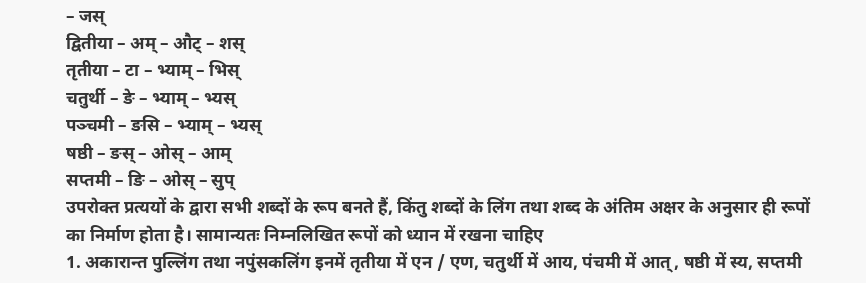– जस्
द्वितीया – अम् – औट् – शस्
तृतीया – टा – भ्याम् – भिस्
चतुर्थी – ङे – भ्याम् – भ्यस्
पञ्चमी – ङसि – भ्याम् – भ्यस्
षष्ठी – ङस् – ओस् – आम्
सप्तमी – ङि – ओस् – सुप्
उपरोक्त प्रत्ययों के द्वारा सभी शब्दों के रूप बनते हैं, किंतु शब्दों के लिंग तथा शब्द के अंतिम अक्षर के अनुसार ही रूपों का निर्माण होता है। सामान्यतः निम्नलिखित रूपों को ध्यान में रखना चाहिए
1. अकारान्त पुल्लिंग तथा नपुंसकलिंग इनमें तृतीया में एन / एण, चतुर्थी में आय, पंचमी में आत्, षष्ठी में स्य, सप्तमी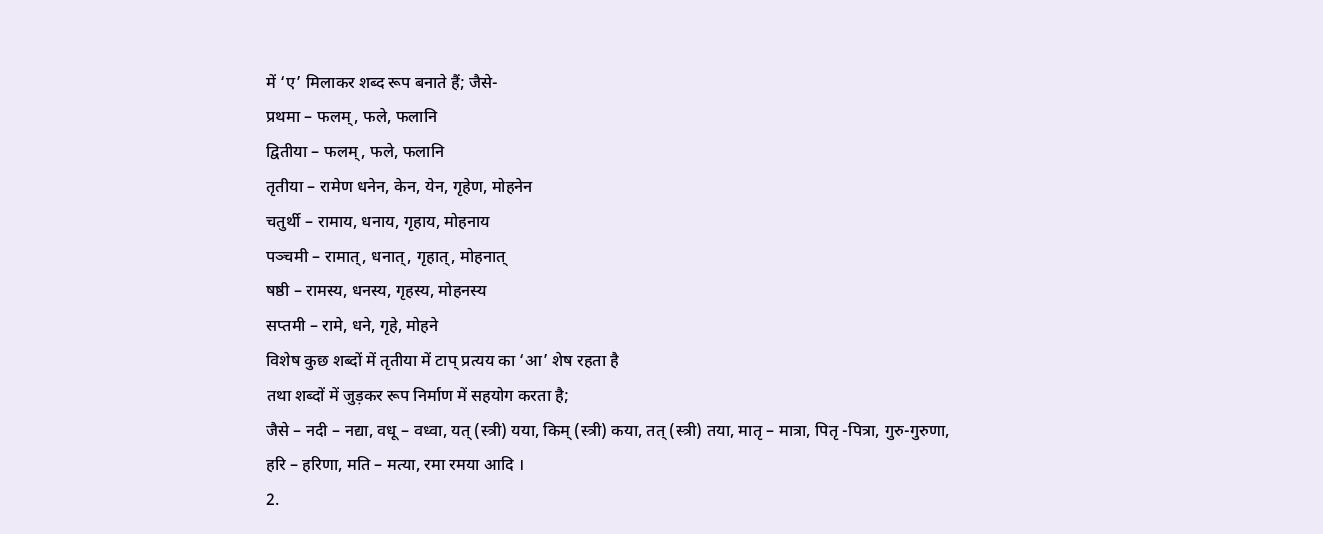में ‘ए’ मिलाकर शब्द रूप बनाते हैं; जैसे-
प्रथमा – फलम्, फले, फलानि
द्वितीया – फलम्, फले, फलानि
तृतीया – रामेण धनेन, केन, येन, गृहेण, मोहनेन
चतुर्थी – रामाय, धनाय, गृहाय, मोहनाय
पञ्चमी – रामात्, धनात्, गृहात्, मोहनात्
षष्ठी – रामस्य, धनस्य, गृहस्य, मोहनस्य
सप्तमी – रामे, धने, गृहे, मोहने
विशेष कुछ शब्दों में तृतीया में टाप् प्रत्यय का ‘आ’ शेष रहता है
तथा शब्दों में जुड़कर रूप निर्माण में सहयोग करता है;
जैसे – नदी – नद्या, वधू – वध्वा, यत् (स्त्री) यया, किम् (स्त्री) कया, तत् (स्त्री) तया, मातृ – मात्रा, पितृ -पित्रा, गुरु-गुरुणा,
हरि – हरिणा, मति – मत्या, रमा रमया आदि ।
2.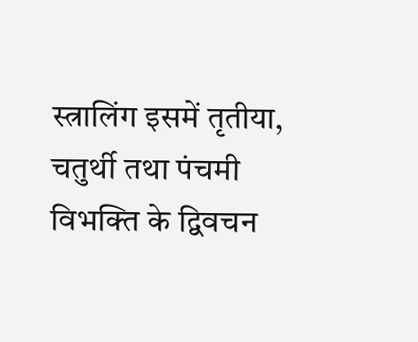स्त्रालिंग इसमें तृतीया, चतुर्थी तथा पंचमी विभक्ति के द्विवचन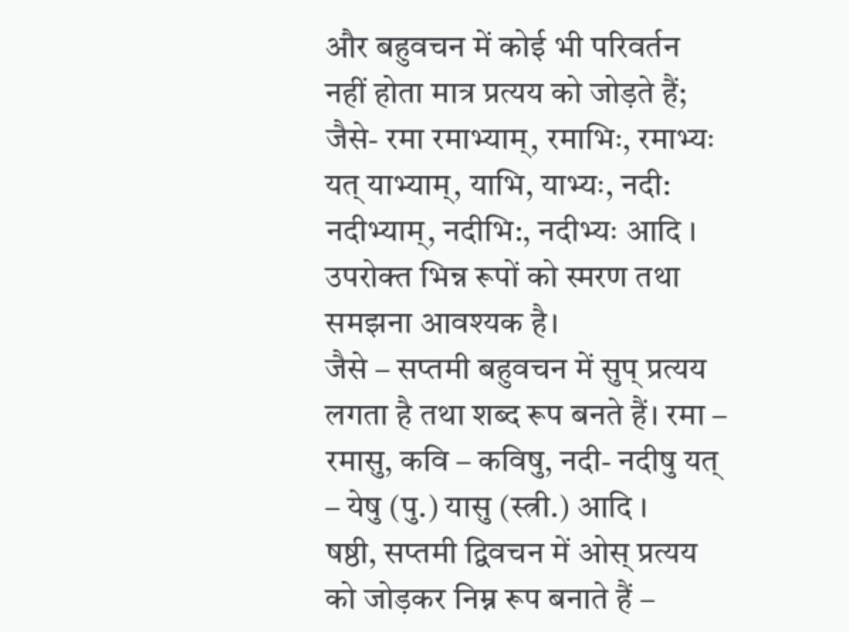और बहुवचन में कोई भी परिवर्तन नहीं होता मात्र प्रत्यय को जोड़ते हैं; जैसे- रमा रमाभ्याम्, रमाभिः, रमाभ्यः यत् याभ्याम्, याभि, याभ्यः, नदी: नदीभ्याम्, नदीभि:, नदीभ्यः आदि ।
उपरोक्त भिन्न रूपों को स्मरण तथा समझना आवश्यक है।
जैसे – सप्तमी बहुवचन में सुप् प्रत्यय लगता है तथा शब्द रूप बनते हैं। रमा – रमासु, कवि – कविषु, नदी- नदीषु यत् – येषु (पु.) यासु (स्त्री.) आदि ।
षष्ठी, सप्तमी द्विवचन में ओस् प्रत्यय को जोड़कर निम्न रूप बनाते हैं –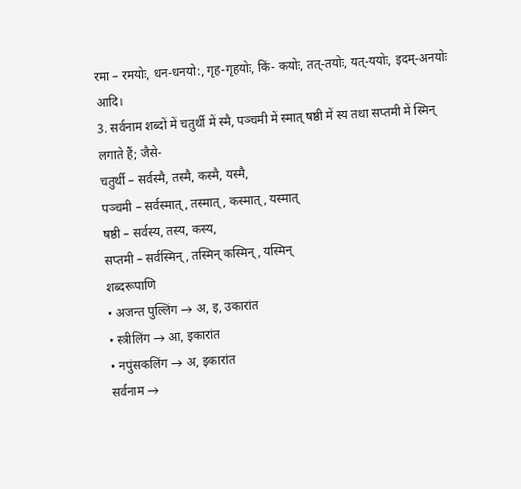रमा – रमयोः, धन-धनयो:, गृह-गृहयोः, किं- कयोः, तत्-तयोः, यत्-ययोः, इदम्-अनयोः आदि।
3. सर्वनाम शब्दों में चतुर्थी में स्मै, पञ्चमी में स्मात् षष्ठी में स्य तथा सप्तमी में स्मिन् लगाते हैं; जैसे-
चतुर्थी – सर्वस्मै, तस्मै, कस्मै, यस्मै,
पञ्चमी – सर्वस्मात्, तस्मात्, कस्मात्, यस्मात्
षष्ठी – सर्वस्य, तस्य, कस्य,
सप्तमी – सर्वस्मिन्, तस्मिन् कस्मिन्, यस्मिन्
शब्दरूपाणि
• अजन्त पुल्लिंग → अ, इ, उकारांत
• स्त्रीलिंग → आ, इकारांत
• नपुंसकलिंग → अ, इकारांत
सर्वनाम →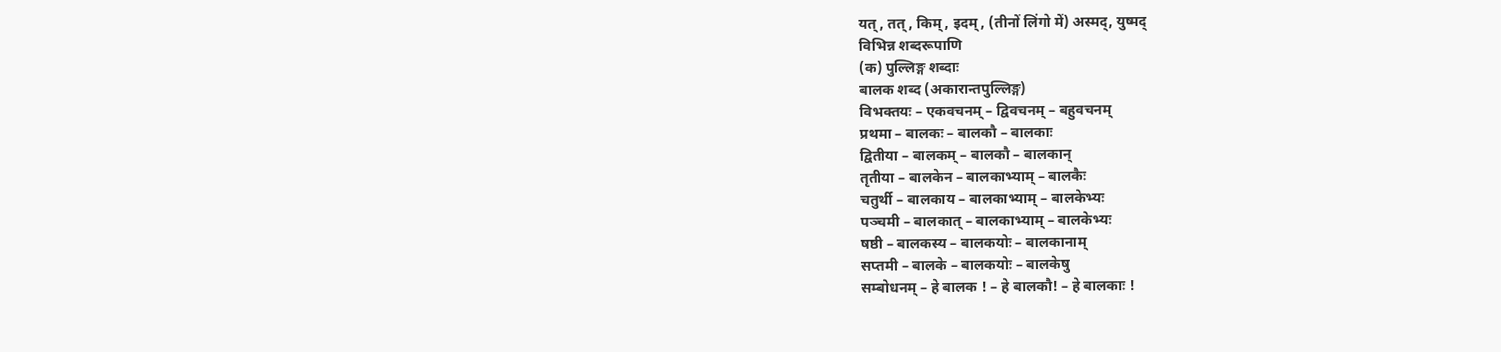यत्, तत्, किम्, इदम्, (तीनों लिंगो में) अस्मद्, युष्मद्
विभिन्न शब्दरूपाणि
(क) पुल्लिङ्ग शब्दाः
बालक शब्द (अकारान्तपुल्लिङ्ग)
विभक्तयः – एकवचनम् – द्विवचनम् – बहुवचनम्
प्रथमा – बालकः – बालकौ – बालकाः
द्वितीया – बालकम् – बालकौ – बालकान्
तृतीया – बालकेन – बालकाभ्याम् – बालकैः
चतुर्थी – बालकाय – बालकाभ्याम् – बालकेभ्यः
पञ्चमी – बालकात् – बालकाभ्याम् – बालकेभ्यः
षष्ठी – बालकस्य – बालकयोः – बालकानाम्
सप्तमी – बालके – बालकयोः – बालकेषु
सम्बोधनम् – हे बालक ! – हे बालकौ! – हे बालकाः !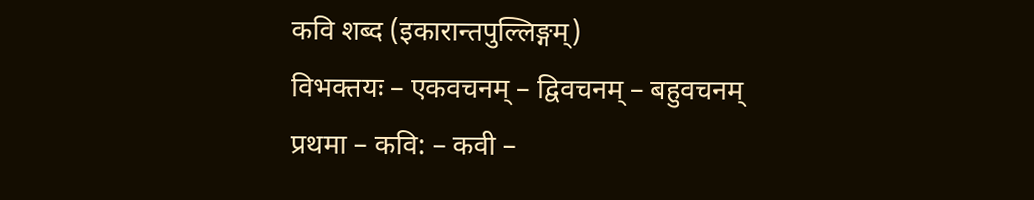कवि शब्द (इकारान्तपुल्लिङ्गम्)
विभक्तयः – एकवचनम् – द्विवचनम् – बहुवचनम्
प्रथमा – कवि: – कवी –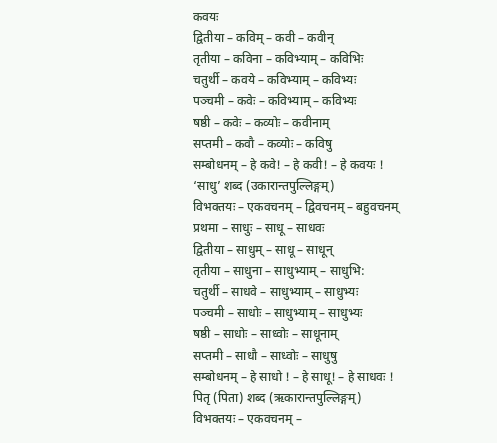कवयः
द्वितीया – कविम् – कवी – कवीन्
तृतीया – कविना – कविभ्याम् – कविभिः
चतुर्थी – कवये – कविभ्याम् – कविभ्यः
पञ्चमी – कवेः – कविभ्याम् – कविभ्यः
षष्ठी – कवेः – कव्योः – कवीनाम्
सप्तमी – कवौ – कव्योः – कविषु
सम्बोधनम् – हे कवे! – हे कवी! – हे कवयः !
‘साधु’ शब्द (उकारान्तपुल्लिङ्गम्)
विभक्तयः – एकवचनम् – द्विवचनम् – बहुवचनम्
प्रथमा – साधुः – साधू – साधवः
द्वितीया – साधुम् – साधू – साधून्
तृतीया – साधुना – साधुभ्याम् – साधुभि:
चतुर्थी – साधवे – साधुभ्याम् – साधुभ्यः
पञ्चमी – साधोः – साधुभ्याम् – साधुभ्यः
षष्ठी – साधोः – साध्वोः – साधूनाम्
सप्तमी – साधौ – साध्वोः – साधुषु
सम्बोधनम् – हे साधो ! – हे साधू! – हे साधवः !
पितृ (पिता) शब्द (ऋकारान्तपुल्लिङ्गम्)
विभक्तयः – एकवचनम् –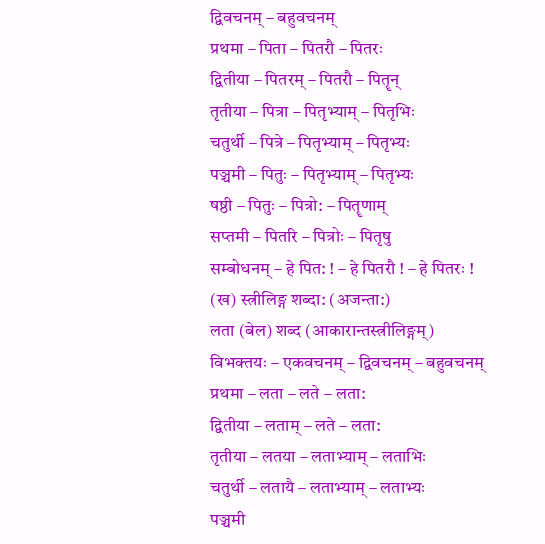द्विवचनम् – बहुवचनम्
प्रथमा – पिता – पितरौ – पितरः
द्वितीया – पितरम् – पितरौ – पितॄन्
तृतीया – पित्रा – पितृभ्याम् – पितृभिः
चतुर्थी – पित्रे – पितृभ्याम् – पितृभ्यः
पञ्चमी – पितुः – पितृभ्याम् – पितृभ्यः
षष्ठी – पितुः – पित्रो: – पितॄणाम्
सप्तमी – पितरि – पित्रोः – पितृषु
सम्बोधनम् – हे पित: ! – हे पितरौ ! – हे पितरः !
(ख) स्त्रीलिङ्ग शब्दा: (अजन्ता:)
लता (बेल) शब्द (आकारान्तस्त्रीलिङ्गम्)
विभक्तयः – एकवचनम् – द्विवचनम् – बहुवचनम्
प्रथमा – लता – लते – लता:
द्वितीया – लताम् – लते – लता:
तृतीया – लतया – लताभ्याम् – लताभिः
चतुर्थी – लतायै – लताभ्याम् – लताभ्यः
पञ्चमी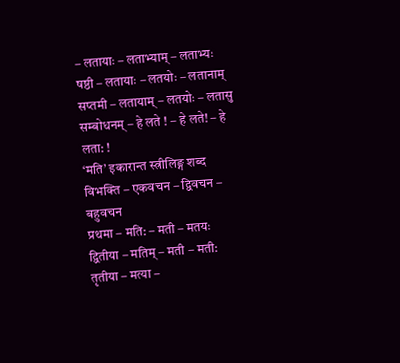– लतायाः – लताभ्याम् – लताभ्यः
षष्ठी – लतायाः – लतयोः – लतानाम्
सप्तमी – लतायाम् – लतयोः – लतासु
सम्बोधनम् – हे लते ! – हे लते! – हे लता: !
‘मति’ इकारान्त स्त्रीलिङ्ग शब्द
विभक्ति – एकवचन – द्विवचन – बहुवचन
प्रथमा – मति: – मती – मतयः
द्वितीया – मतिम् – मती – मती:
तृतीया – मत्या –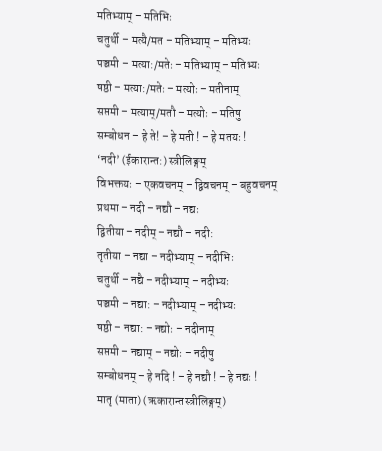मतिभ्याम् – मतिभिः
चतुर्थी – मत्यै/मत – मतिभ्याम् – मतिभ्यः
पञ्चमी – मत्या:/मतेः – मतिभ्याम् – मतिभ्यः
षष्ठी – मत्या:/मतेः – मत्योः – मतीनाम्
सप्तमी – मत्याम्/मतौ – मत्योः – मतिषु
सम्बोधन – हे ते! – हे मती ! – हे मतयः !
‘नदी’ (ईकारान्त:) स्त्रीलिङ्गम्
विभक्तयः – एकवचनम् – द्विवचनम् – बहुवचनम्
प्रथमा – नदी – नद्यौ – नद्यः
द्वितीया – नदीम् – नद्यौ – नदी:
तृतीया – नद्या – नदीभ्याम् – नदीभिः
चतुर्थी – नद्यै – नदीभ्याम् – नदीभ्यः
पञ्चमी – नद्या: – नदीभ्याम् – नदीभ्यः
षष्ठी – नद्या: – नद्योः – नदीनाम्
सप्तमी – नद्याम् – नद्योः – नदीषु
सम्बोधनम् – हे नदि ! – हे नद्यौ ! – हे नद्यः !
मातृ (माता) (ऋकारान्तस्त्रीलिङ्गम्)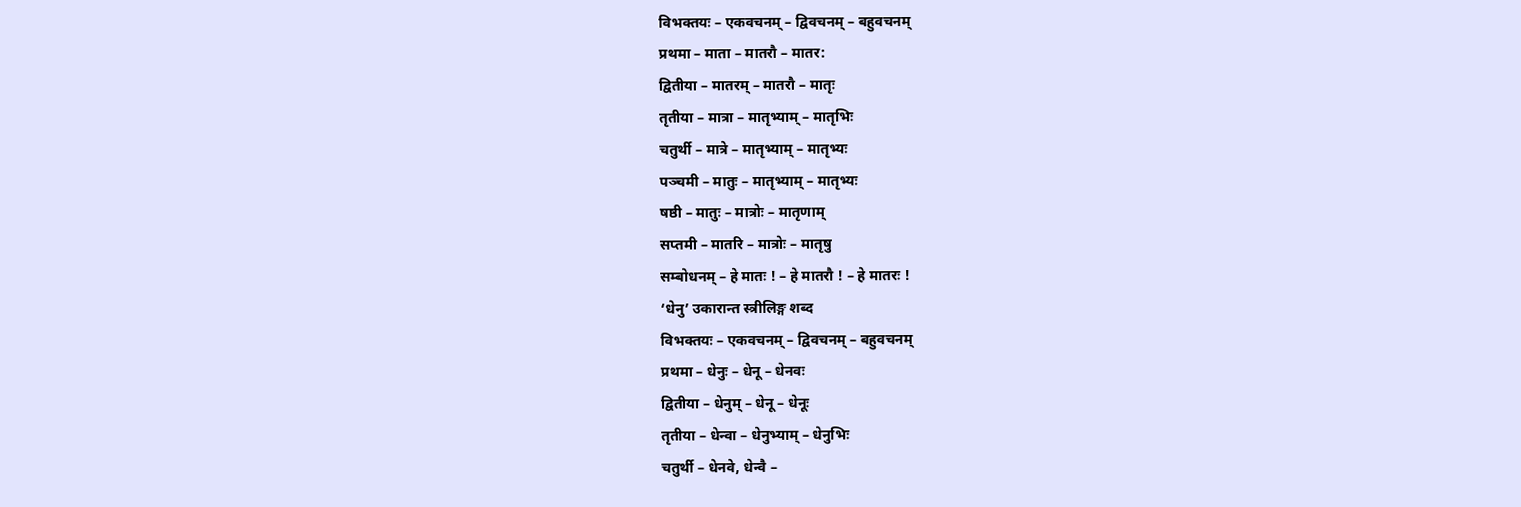विभक्तयः – एकवचनम् – द्विवचनम् – बहुवचनम्
प्रथमा – माता – मातरौ – मातर:
द्वितीया – मातरम् – मातरौ – मातृः
तृतीया – मात्रा – मातृभ्याम् – मातृभिः
चतुर्थी – मात्रे – मातृभ्याम् – मातृभ्यः
पञ्चमी – मातुः – मातृभ्याम् – मातृभ्यः
षष्ठी – मातुः – मात्रोः – मातृणाम्
सप्तमी – मातरि – मात्रोः – मातृषु
सम्बोधनम् – हे मातः ! – हे मातरौ ! – हे मातरः !
‘धेनु’ उकारान्त स्त्रीलिङ्ग शब्द
विभक्तयः – एकवचनम् – द्विवचनम् – बहुवचनम्
प्रथमा – धेनुः – धेनू – धेनवः
द्वितीया – धेनुम् – धेनू – धेनूः
तृतीया – धेन्वा – धेनुभ्याम् – धेनुभिः
चतुर्थी – धेनवे, धेन्वै –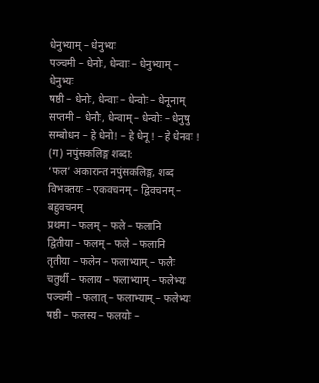धेनुभ्याम् – धेनुभ्यः
पञ्चमी – धेनोः, धेन्वाः – धेनुभ्याम् – धेनुभ्यः
षष्ठी – धेनोः, धेन्वाः – धेन्वोः – धेनूनाम्
सप्तमी – धेनौः, धेन्वाम् – धेन्वोः – धेनुषु
सम्बोधन – हे धेनो! – हे धेनू ! – हे धेनवः !
(ग) नपुंसकलिङ्ग शब्दा:
‘फल’ अकारान्त नपुंसकलिङ्ग, शब्द
विभक्तयः – एकवचनम् – द्विवचनम् – बहुवचनम्
प्रथमा – फलम् – फले – फलानि
द्वितीया – फलम् – फले – फलानि
तृतीया – फलेन – फलाभ्याम् – फलैः
चतुर्थी – फलाय – फलाभ्याम् – फलेभ्यः
पञ्चमी – फलात् – फलाभ्याम् – फलेभ्यः
षष्ठी – फलस्य – फलयोः –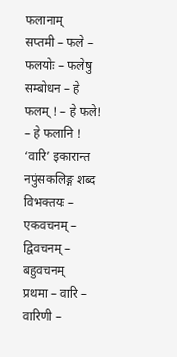फलानाम्
सप्तमी – फले – फलयोः – फलेषु
सम्बोधन – हे फलम् ! – हे फले! – हे फलानि !
‘वारि’ इकारान्त नपुंसकलिङ्ग शब्द
विभक्तयः – एकवचनम् – द्विवचनम् – बहुवचनम्
प्रथमा – वारि – वारिणी –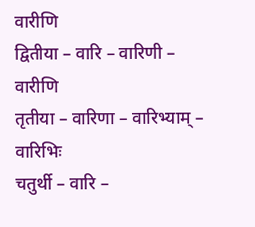वारीणि
द्वितीया – वारि – वारिणी – वारीणि
तृतीया – वारिणा – वारिभ्याम् – वारिभिः
चतुर्थी – वारि –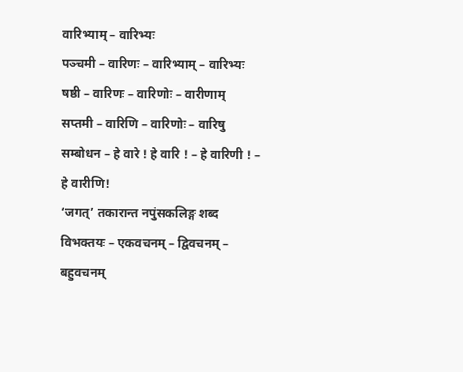वारिभ्याम् – वारिभ्यः
पञ्चमी – वारिणः – वारिभ्याम् – वारिभ्यः
षष्ठी – वारिणः – वारिणोः – वारीणाम्
सप्तमी – वारिणि – वारिणोः – वारिषु
सम्बोधन – हे वारे ! हे वारि ! – हे वारिणी ! – हे वारीणि!
‘जगत्’ तकारान्त नपुंसकलिङ्ग शब्द
विभक्तयः – एकवचनम् – द्विवचनम् – बहुवचनम्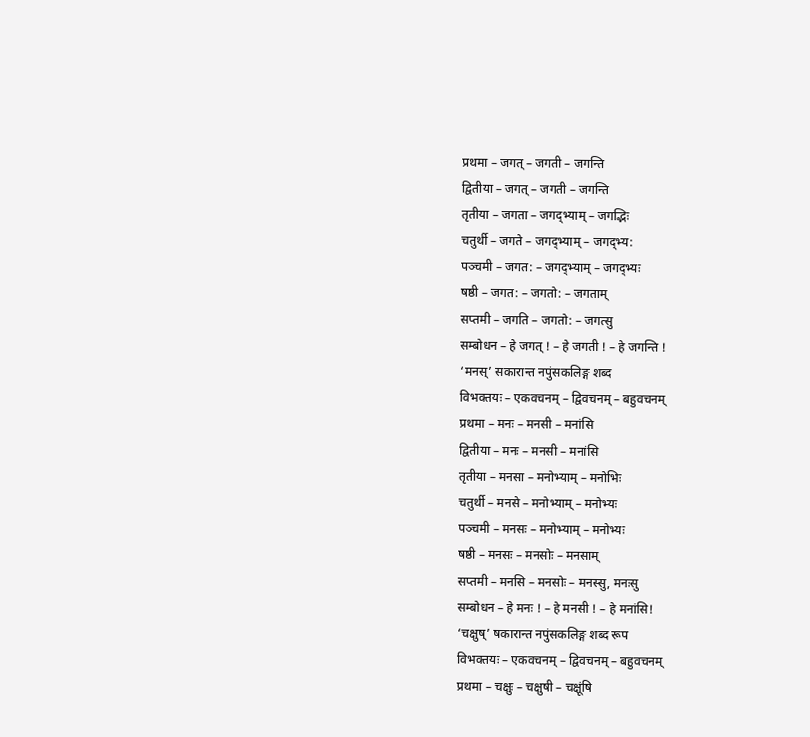प्रथमा – जगत् – जगती – जगन्ति
द्वितीया – जगत् – जगती – जगन्ति
तृतीया – जगता – जगद्भ्याम् – जगद्भिः
चतुर्थी – जगते – जगद्भ्याम् – जगद्भ्य:
पञ्चमी – जगत: – जगद्भ्याम् – जगद्भ्यः
षष्ठी – जगत: – जगतो: – जगताम्
सप्तमी – जगति – जगतो: – जगत्सु
सम्बोधन – हे जगत् ! – हे जगती ! – हे जगन्ति !
‘मनस्’ सकारान्त नपुंसकलिङ्ग शब्द
विभक्तयः – एकवचनम् – द्विवचनम् – बहुवचनम्
प्रथमा – मनः – मनसी – मनांसि
द्वितीया – मनः – मनसी – मनांसि
तृतीया – मनसा – मनोभ्याम् – मनोभिः
चतुर्थी – मनसे – मनोभ्याम् – मनोभ्यः
पञ्चमी – मनसः – मनोभ्याम् – मनोभ्यः
षष्ठी – मनसः – मनसोः – मनसाम्
सप्तमी – मनसि – मनसोः – मनस्सु, मनःसु
सम्बोधन – हे मनः ! – हे मनसी ! – हे मनांसि!
‘चक्षुष्’ षकारान्त नपुंसकलिङ्ग शब्द रूप
विभक्तयः – एकवचनम् – द्विवचनम् – बहुवचनम्
प्रथमा – चक्षुः – चक्षुषी – चक्षूंषि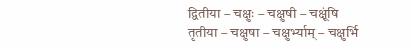द्वितीया – चक्षुः – चक्षुषी – चक्षूंषि
तृतीया – चक्षुषा – चक्षुर्भ्याम् – चक्षुर्भि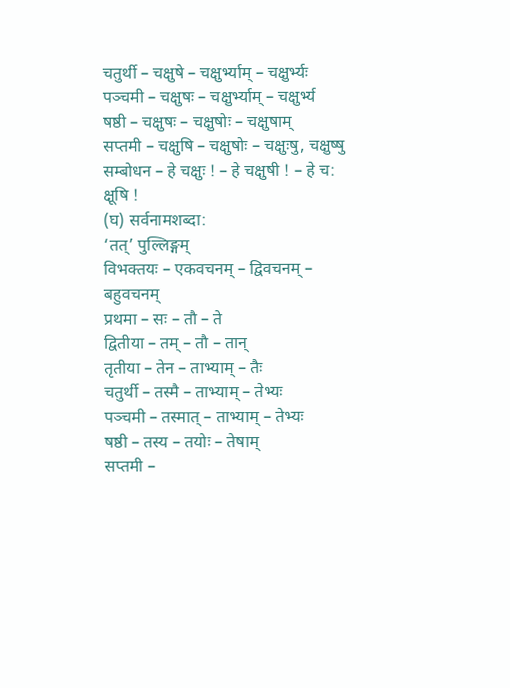चतुर्थी – चक्षुषे – चक्षुर्भ्याम् – चक्षुर्भ्यः
पञ्चमी – चक्षुषः – चक्षुर्भ्याम् – चक्षुर्भ्य
षष्ठी – चक्षुषः – चक्षुषोः – चक्षुषाम्
सप्तमी – चक्षुषि – चक्षुषोः – चक्षुःषु, चक्षुष्षु
सम्बोधन – हे चक्षुः ! – हे चक्षुषी ! – हे च: क्षूषि !
(घ) सर्वनामशब्दा:
‘तत्’ पुल्लिङ्गम्
विभक्तयः – एकवचनम् – द्विवचनम् – बहुवचनम्
प्रथमा – सः – तौ – ते
द्वितीया – तम् – तौ – तान्
तृतीया – तेन – ताभ्याम् – तैः
चतुर्थी – तस्मै – ताभ्याम् – तेभ्यः
पञ्चमी – तस्मात् – ताभ्याम् – तेभ्यः
षष्ठी – तस्य – तयोः – तेषाम्
सप्तमी –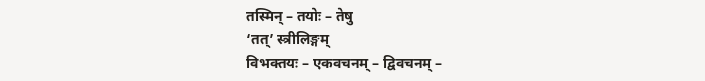तस्मिन् – तयोः – तेषु
‘तत्’ स्त्रीलिङ्गम्
विभक्तयः – एकवचनम् – द्विवचनम् –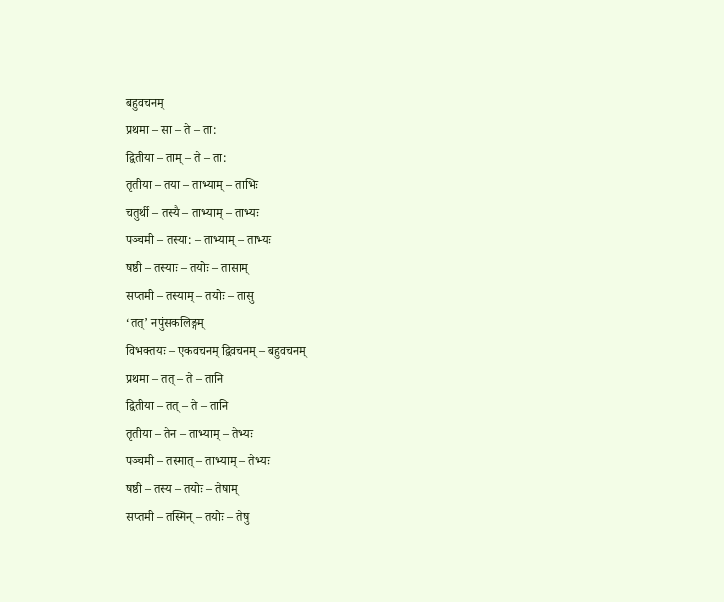बहुवचनम्
प्रथमा – सा – ते – ता:
द्वितीया – ताम् – ते – ता:
तृतीया – तया – ताभ्याम् – ताभिः
चतुर्थी – तस्यै – ताभ्याम् – ताभ्यः
पञ्चमी – तस्या: – ताभ्याम् – ताभ्यः
षष्ठी – तस्याः – तयोः – तासाम्
सप्तमी – तस्याम् – तयोः – तासु
‘तत्’ नपुंसकलिङ्गम्
विभक्तयः – एकवचनम् द्विवचनम् – बहुवचनम्
प्रथमा – तत् – ते – तानि
द्वितीया – तत् – ते – तानि
तृतीया – तेन – ताभ्याम् – तेभ्यः
पञ्चमी – तस्मात् – ताभ्याम् – तेभ्यः
षष्ठी – तस्य – तयोः – तेषाम्
सप्तमी – तस्मिन् – तयोः – तेषु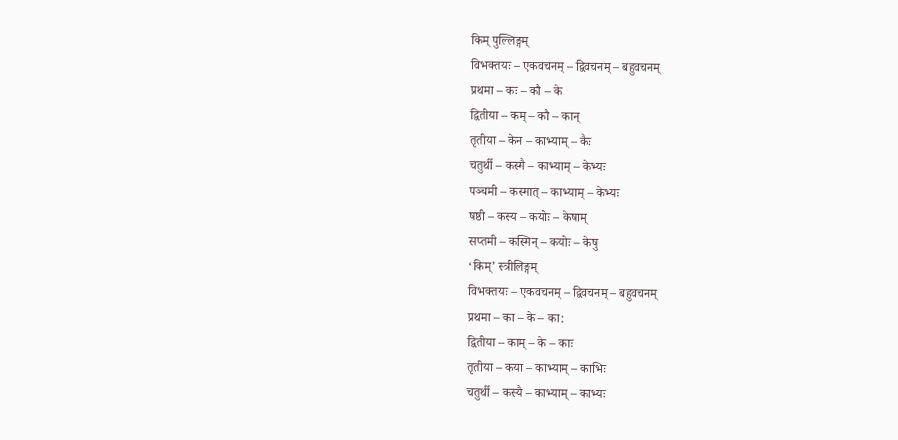किम् पुल्लिङ्गम्
विभक्तयः – एकवचनम् – द्विवचनम् – बहुवचनम्
प्रथमा – कः – कौ – के
द्वितीया – कम् – कौ – कान्
तृतीया – केन – काभ्याम् – कैः
चतुर्थी – कस्मै – काभ्याम् – केभ्यः
पञ्चमी – कस्मात् – काभ्याम् – केभ्यः
षष्ठी – कस्य – कयोः – केषाम्
सप्तमी – कस्मिन् – कयोः – केषु
‘किम्’ स्त्रीलिङ्गम्
विभक्तयः – एकवचनम् – द्विवचनम् – बहुवचनम्
प्रथमा – का – के – का:
द्वितीया – काम् – के – काः
तृतीया – कया – काभ्याम् – काभिः
चतुर्थी – कस्यै – काभ्याम् – काभ्यः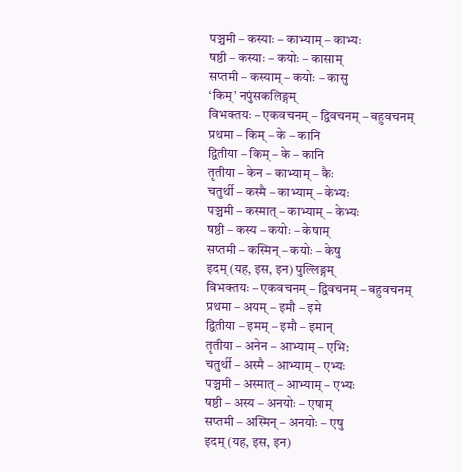पञ्चमी – कस्याः – काभ्याम् – काभ्यः
षष्ठी – कस्याः – कयोः – कासाम्
सप्तमी – कस्याम् – कयोः – कासु
‘किम्’ नपुंसकलिङ्गम्
विभक्तयः – एकवचनम् – द्विवचनम् – बहुवचनम्
प्रथमा – किम् – के – कानि
द्वितीया – किम् – के – कानि
तृतीया – केन – काभ्याम् – कैः
चतुर्थी – कस्मै – काभ्याम् – केभ्यः
पञ्चमी – कस्मात् – काभ्याम् – केभ्यः
षष्ठी – कस्य – कयोः – केषाम्
सप्तमी – कस्मिन् – कयोः – केषु
इदम् (यह, इस, इन) पुल्लिङ्गम्
विभक्तयः – एकवचनम् – द्विवचनम् – बहुवचनम्
प्रथमा – अयम् – इमौ – इमे
द्वितीया – इमम् – इमौ – इमान्
तृतीया – अनेन – आभ्याम् – एभि:
चतुर्थी – अस्मै – आभ्याम् – एभ्यः
पञ्चमी – अस्मात् – आभ्याम् – एभ्यः
षष्ठी – अस्य – अनयोः – एषाम्
सप्तमी – अस्मिन् – अनयोः – एषु
इदम् (यह, इस, इन)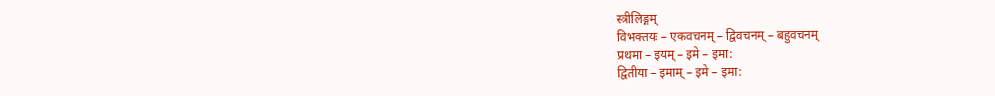स्त्रीलिङ्गम्
विभक्तयः – एकवचनम् – द्विवचनम् – बहुवचनम्
प्रथमा – इयम् – इमे – इमा:
द्वितीया – इमाम् – इमे – इमा: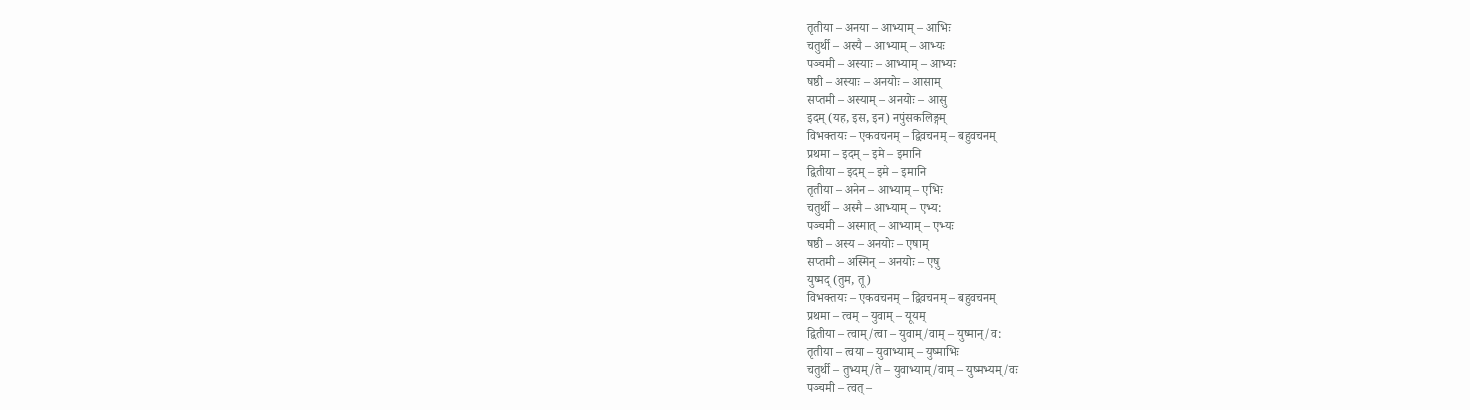तृतीया – अनया – आभ्याम् – आभिः
चतुर्थी – अस्यै – आभ्याम् – आभ्यः
पञ्चमी – अस्याः – आभ्याम् – आभ्यः
षष्ठी – अस्याः – अनयोः – आसाम्
सप्तमी – अस्याम् – अनयोः – आसु
इदम् (यह, इस, इन) नपुंसकलिङ्गम्
विभक्तयः – एकवचनम् – द्विवचनम् – बहुवचनम्
प्रथमा – इदम् – इमे – इमानि
द्वितीया – इदम् – इमे – इमानि
तृतीया – अनेन – आभ्याम् – एभिः
चतुर्थी – अस्मै – आभ्याम् – एभ्य:
पञ्चमी – अस्मात् – आभ्याम् – एभ्यः
षष्ठी – अस्य – अनयोः – एषाम्
सप्तमी – अस्मिन् – अनयोः – एषु
युष्मद् (तुम, तू)
विभक्तयः – एकवचनम् – द्विवचनम् – बहुवचनम्
प्रथमा – त्वम् – युवाम् – यूयम्
द्वितीया – त्वाम्/त्वा – युवाम्/वाम् – युष्मान्/व:
तृतीया – त्वया – युवाभ्याम् – युष्माभिः
चतुर्थी – तुभ्यम्/ते – युवाभ्याम्/वाम् – युष्मभ्यम्/वः
पञ्चमी – त्वत् –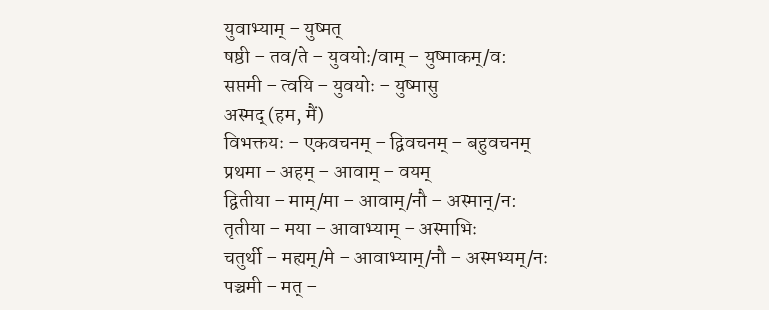युवाभ्याम् – युष्मत्
षष्ठी – तव/ते – युवयोः/वाम् – युष्माकम्/व:
सप्तमी – त्वयि – युवयोः – युष्मासु
अस्मद् (हम, मैं)
विभक्तयः – एकवचनम् – द्विवचनम् – बहुवचनम्
प्रथमा – अहम् – आवाम् – वयम्
द्वितीया – माम्/मा – आवाम्/नौ – अस्मान्/न:
तृतीया – मया – आवाभ्याम् – अस्माभिः
चतुर्थी – मह्यम्/मे – आवाभ्याम्/नौ – अस्मभ्यम्/नः
पञ्चमी – मत् –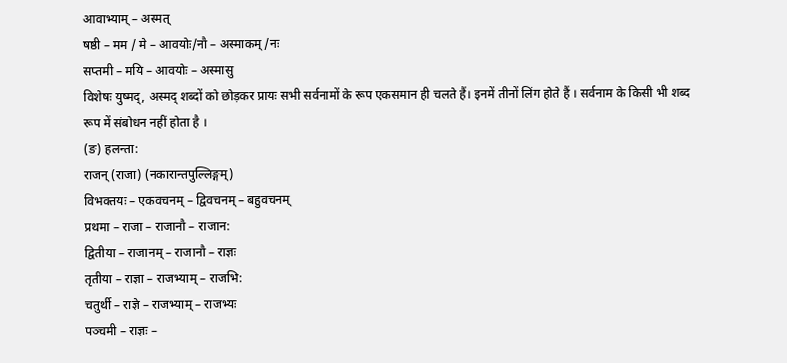आवाभ्याम् – अस्मत्
षष्ठी – मम / मे – आवयोः/नौ – अस्माकम्/नः
सप्तमी – मयि – आवयोः – अस्मासु
विशेषः युष्मद्, अस्मद् शब्दों को छोड़कर प्रायः सभी सर्वनामों के रूप एकसमान ही चलते हैं। इनमें तीनों लिंग होते हैं । सर्वनाम के किसी भी शब्द रूप में संबोधन नहीं होता है ।
(ङ) हलन्ता:
राजन् (राजा) (नकारान्तपुल्लिङ्गम्)
विभक्तयः – एकवचनम् – द्विवचनम् – बहुवचनम्
प्रथमा – राजा – राजानौ – राजान:
द्वितीया – राजानम् – राजानौ – राज्ञः
तृतीया – राज्ञा – राजभ्याम् – राजभि:
चतुर्थी – राज्ञे – राजभ्याम् – राजभ्यः
पञ्चमी – राज्ञः –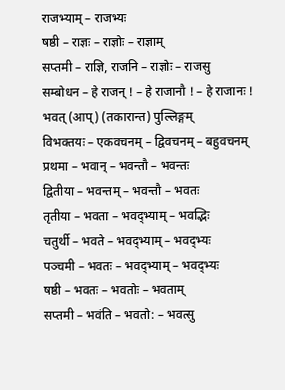राजभ्याम् – राजभ्यः
षष्ठी – राज्ञः – राज्ञोः – राज्ञाम्
सप्तमी – राज्ञि, राजनि – राज्ञोः – राजसु
सम्बोधन – हे राजन् ! – हे राजानौ ! – हे राजानः !
भवत् (आप्) (तकारान्त) पुल्लिङ्गम्
विभक्तयः – एकवचनम् – द्विवचनम् – बहुवचनम्
प्रथमा – भवान् – भवन्तौ – भवन्तः
द्वितीया – भवन्तम् – भवन्तौ – भवतः
तृतीया – भवता – भवद्भ्याम् – भवद्भिः
चतुर्थी – भवते – भवद्भ्याम् – भवद्भ्यः
पञ्चमी – भवतः – भवद्भ्याम् – भवद्भ्यः
षष्ठी – भवतः – भवतोः – भवताम्
सप्तमी – भवंति – भवतो: – भवत्सु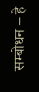सम्बोधन – हे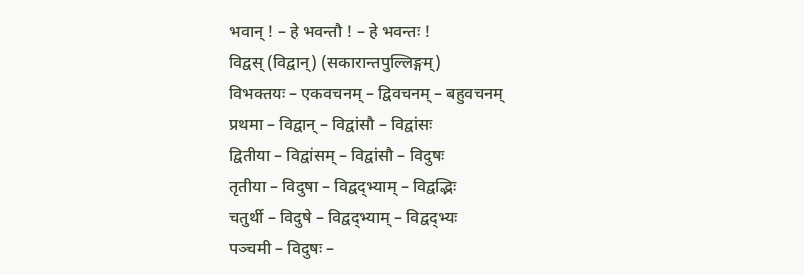भवान् ! – हे भवन्तौ ! – हे भवन्तः !
विद्वस् (विद्वान्) (सकारान्तपुल्लिङ्गम्)
विभक्तयः – एकवचनम् – द्विवचनम् – बहुवचनम्
प्रथमा – विद्वान् – विद्वांसौ – विद्वांसः
द्वितीया – विद्वांसम् – विद्वांसौ – विदुषः
तृतीया – विदुषा – विद्वद्भ्याम् – विद्वद्भिः
चतुर्थी – विदुषे – विद्वद्भ्याम् – विद्वद्भ्यः
पञ्चमी – विदुषः –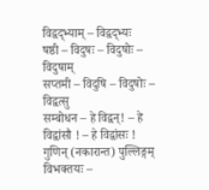विद्वद्भ्याम् – विद्वद्भ्यः
षष्ठी – विदुषः – विदुषोः – विदुषाम्
सप्तमी – विदुषि – विदुषोः – विद्वत्सु
सम्बोधन – हे विद्वन्! – हे विद्वांसौ ! – हे विद्वांसः !
गुणिन् (नकारान्त) पुल्लिङ्गम्
विभक्तयः –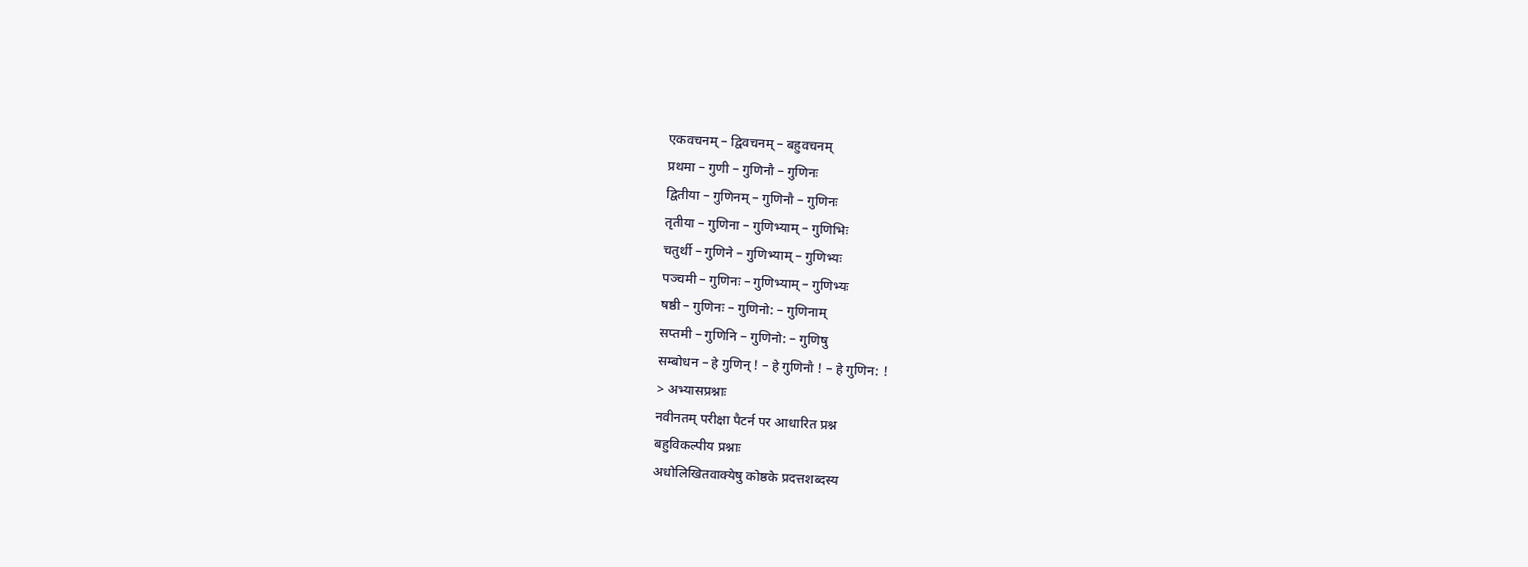एकवचनम् – द्विवचनम् – बहुवचनम्
प्रथमा – गुणी – गुणिनौ – गुणिनः
द्वितीया – गुणिनम् – गुणिनौ – गुणिनः
तृतीया – गुणिना – गुणिभ्याम् – गुणिभिः
चतुर्थी – गुणिने – गुणिभ्याम् – गुणिभ्यः
पञ्चमी – गुणिनः – गुणिभ्याम् – गुणिभ्यः
षष्ठी – गुणिनः – गुणिनो: – गुणिनाम्
सप्तमी – गुणिनि – गुणिनो: – गुणिषु
सम्बोधन – हे गुणिन् ! – हे गुणिनौ ! – हे गुणिन: !
> अभ्यासप्रश्नाः
नवीनतम् परीक्षा पैटर्न पर आधारित प्रश्न
बहुविकल्पीय प्रश्नाः
अधोलिखितवाक्येषु कोष्ठके प्रदत्तशब्दस्य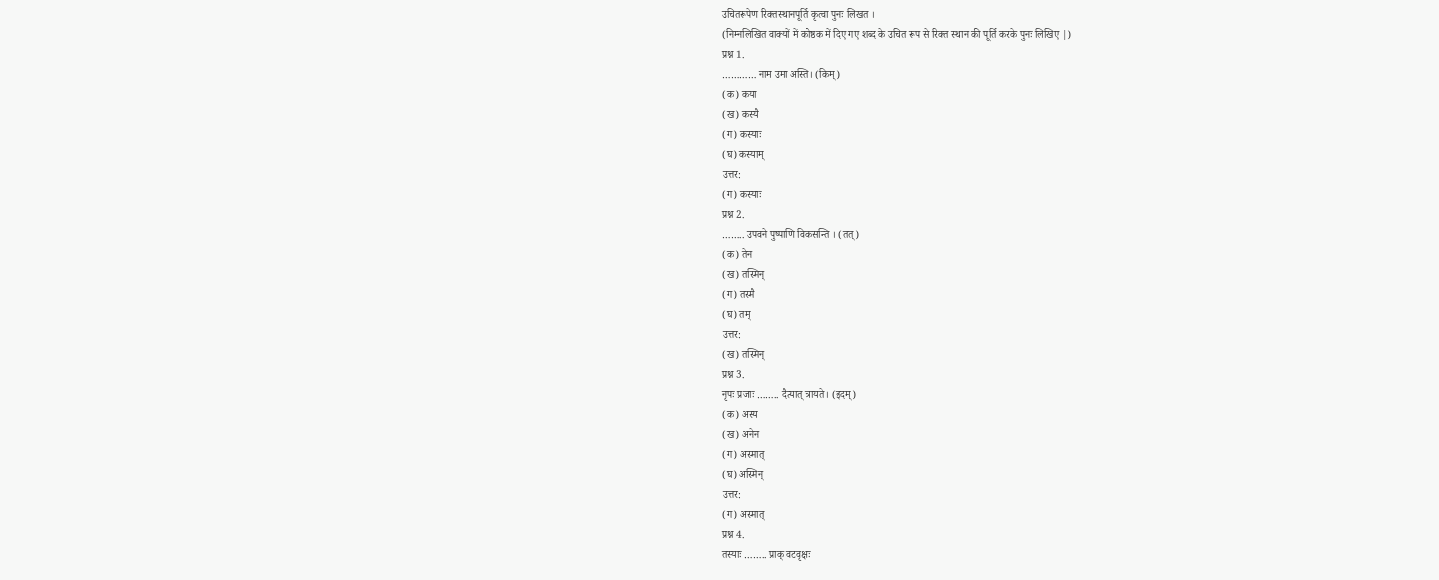उचितरूपेण रिक्तस्थानपूर्ति कृत्वा पुनः लिखत ।
(निम्नलिखित वाक्यों में कोष्ठक में दिए गए शब्द के उचित रूप से रिक्त स्थान की पूर्ति करके पुनः लिखिए |)
प्रश्न 1.
………… नाम उमा अस्ति। (किम्)
(क) कया
(ख) कस्यै
(ग) कस्याः
(घ) कस्याम्
उत्तर:
(ग) कस्याः
प्रश्न 2.
…….. उपवने पुष्पाणि विकसन्ति । (तत्)
(क) तेन
(ख) तस्मिन्
(ग) तस्मै
(घ) तम्
उत्तर:
(ख) तस्मिन्
प्रश्न 3.
नृपः प्रजाः …….. दैत्यात् त्रायते। (इदम्)
(क) अस्य
(ख) अनेन
(ग) अस्मात्
(घ) अस्मिन्
उत्तर:
(ग) अस्मात्
प्रश्न 4.
तस्याः …….. प्राक् वटवृक्षः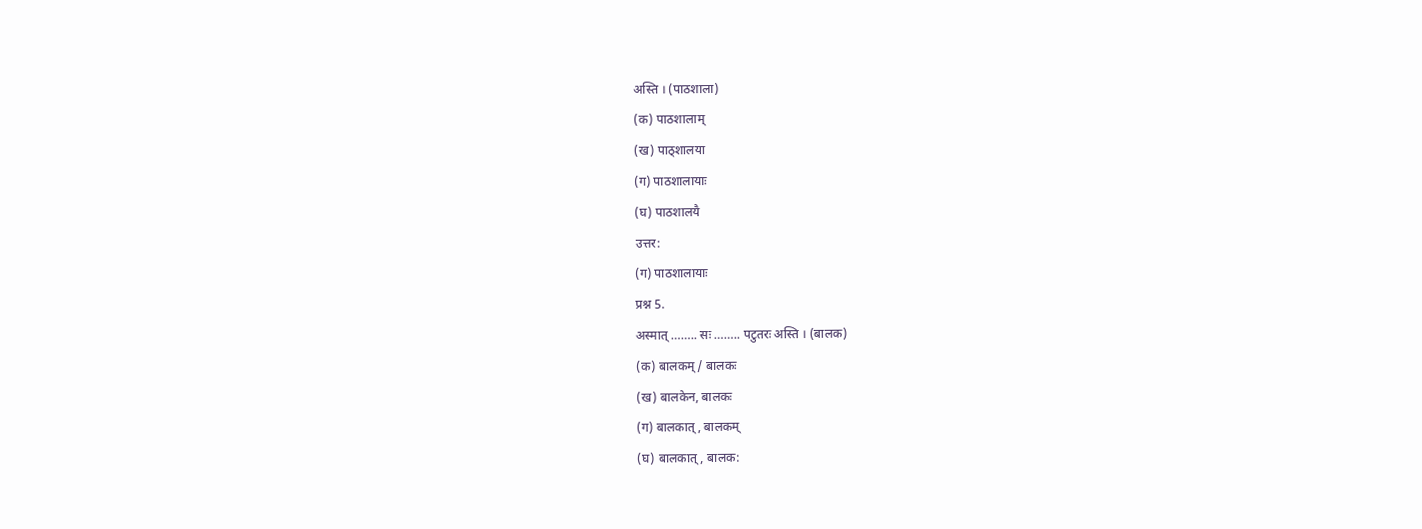अस्ति । (पाठशाला)
(क) पाठशालाम्
(ख) पाठ्शालया
(ग) पाठशालायाः
(घ) पाठशालयै
उत्तर:
(ग) पाठशालायाः
प्रश्न 5.
अस्मात् …….. सः …….. पटुतरः अस्ति । (बालक)
(क) बालकम् / बालकः
(ख) बालकेन, बालकः
(ग) बालकात्, बालकम्
(घ) बालकात्, बालक: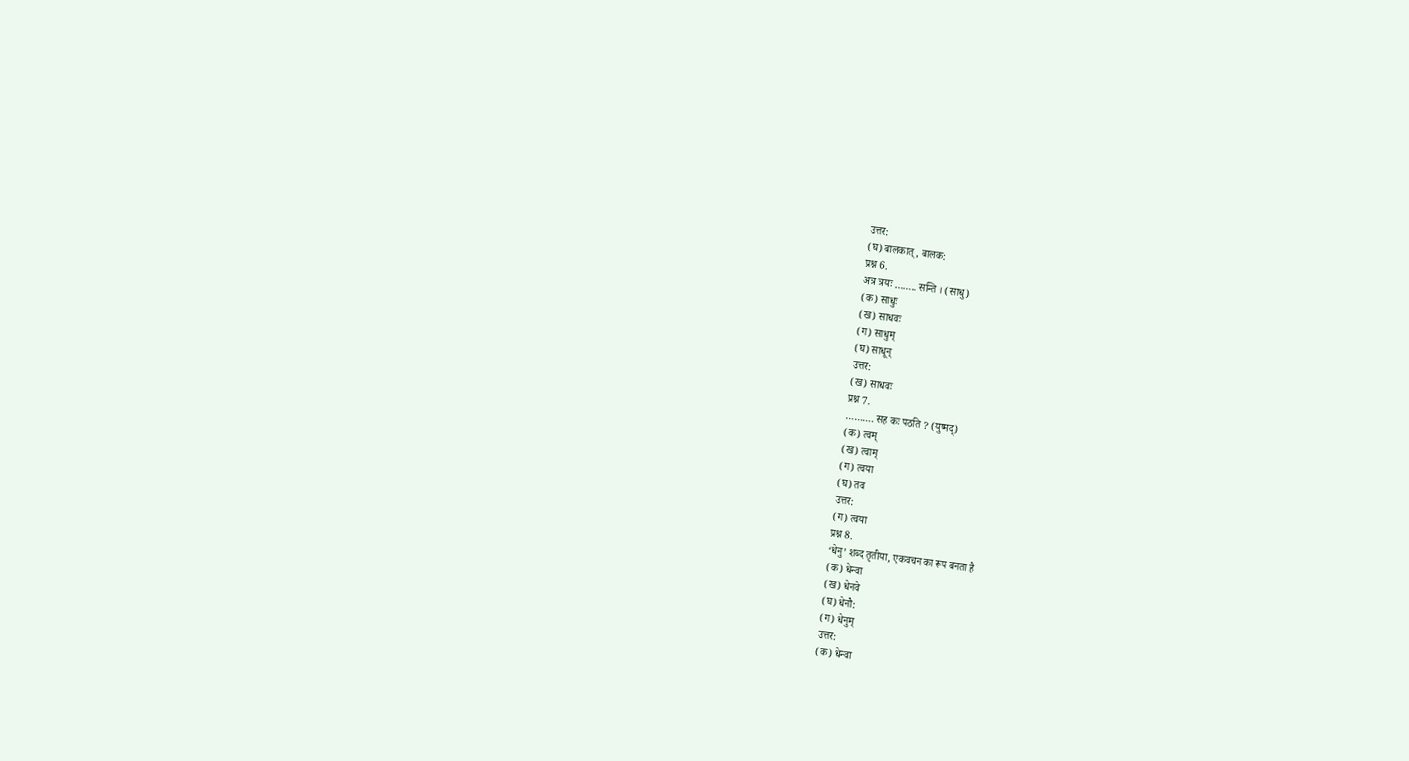उत्तर:
(घ) बालकात्, बालक:
प्रश्न 6.
अत्र त्रयः …….. सन्ति । (साधु)
(क) साधुः
(ख) साधवः
(ग) साधुम्
(घ) साधून्
उत्तर:
(ख) साधवः
प्रश्न 7.
………. सह कः पठति ? (युष्मद्)
(क) त्वम्
(ख) त्वाम्
(ग) त्वया
(घ) तव
उत्तर:
(ग) त्वया
प्रश्न 8.
‘धेनु’ शब्द तृतीया, एकवचन का रूप बनता है
(क) धेन्वा
(ख) धेनवे
(घ) धेनौ:
(ग) धेनुम्
उत्तर:
(क) धेन्वा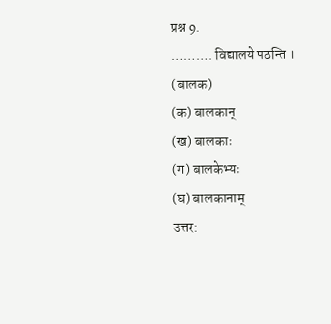प्रश्न 9.
………. विद्यालये पठन्ति । (बालक)
(क) बालकान्
(ख) बालकाः
(ग) बालकेभ्यः
(घ) बालकानाम्
उत्तर: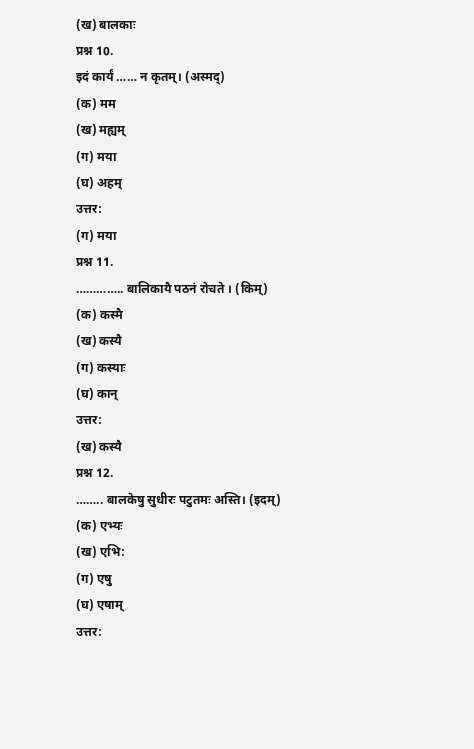(ख) बालकाः
प्रश्न 10.
इदं कार्यं …… न कृतम्। (अस्मद्)
(क) मम
(ख) मह्यम्
(ग) मया
(घ) अहम्
उत्तर:
(ग) मया
प्रश्न 11.
………….. बालिकायै पठनं रोचते । (किम्)
(क) कस्मै
(ख) कस्यै
(ग) कस्याः
(घ) कान्
उत्तर:
(ख) कस्यै
प्रश्न 12.
…….. बालकेषु सुधीरः पटुतमः अस्ति। (इदम्)
(क) एभ्यः
(ख) एभि:
(ग) एषु
(घ) एषाम्
उत्तर: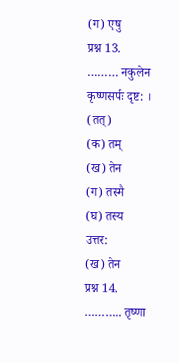(ग) एषु
प्रश्न 13.
……… नकुलेन कृष्णसर्पः दृष्ट: । (तत्)
(क) तम्
(ख) तेन
(ग) तस्मै
(घ) तस्य
उत्तर:
(ख) तेन
प्रश्न 14.
……….. तृष्णा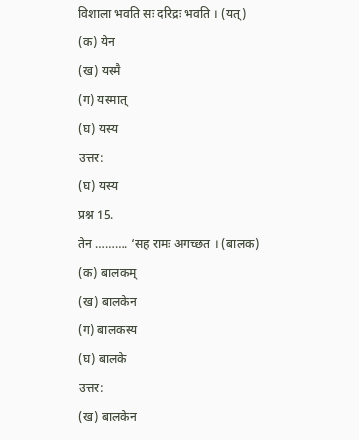विशाला भवति सः दरिद्रः भवति । (यत्)
(क) येन
(ख) यस्मै
(ग) यस्मात्
(घ) यस्य
उत्तर:
(घ) यस्य
प्रश्न 15.
तेन ………. ‘सह रामः अगच्छत । (बालक)
(क) बालकम्
(ख) बालकेन
(ग) बालकस्य
(घ) बालके
उत्तर:
(ख) बालकेन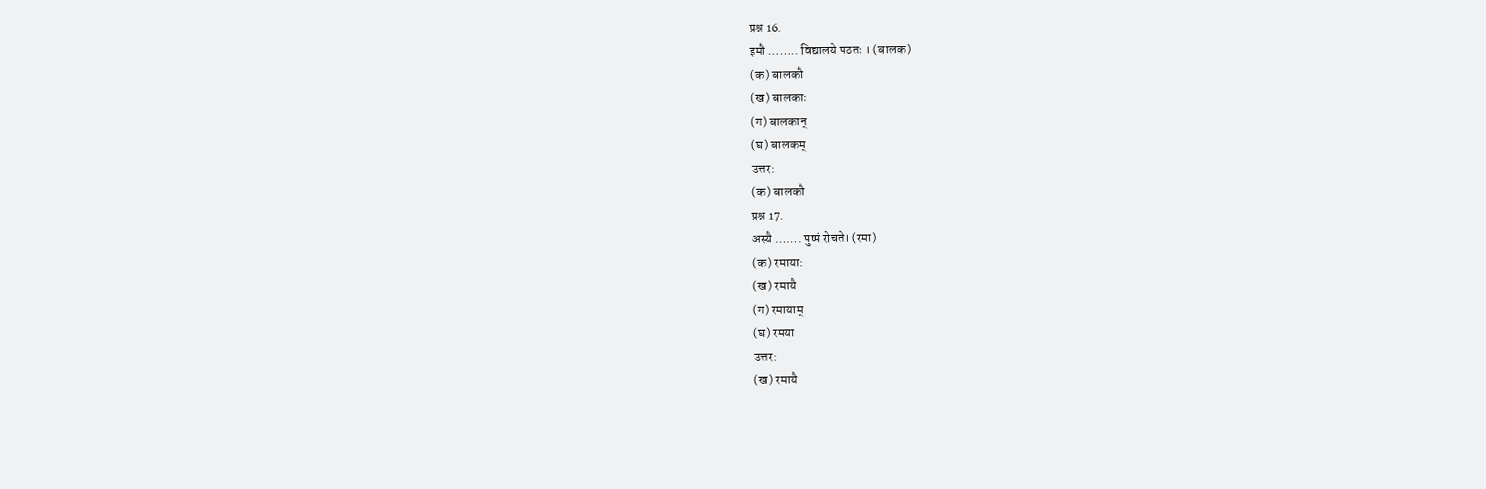प्रश्न 16.
इमौ …….. विद्यालये पठतः । (बालक)
(क) बालकौ
(ख) बालकाः
(ग) बालकान्
(घ) बालकम्
उत्तर:
(क) बालकौ
प्रश्न 17.
अस्यै ……. पुष्पं रोचते। (रमा)
(क) रमाया:
(ख) रमायै
(ग) रमायाम्
(घ) रमया
उत्तर:
(ख) रमायै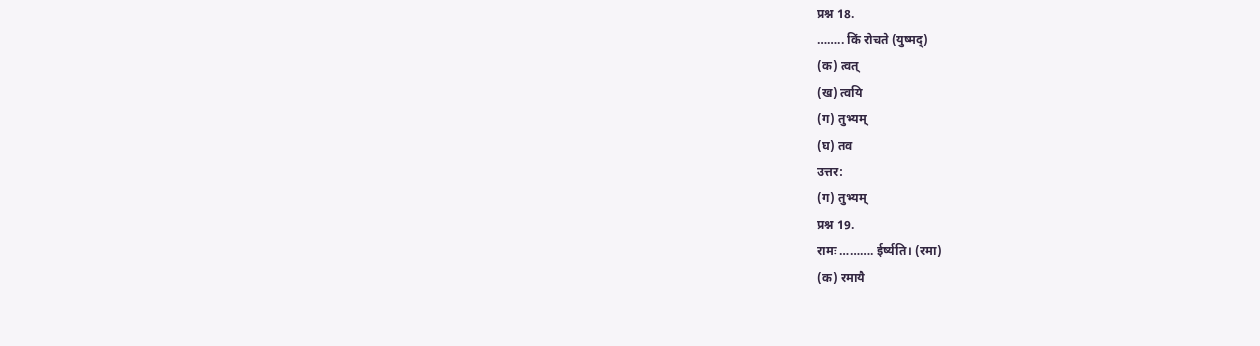प्रश्न 18.
…….. किं रोचते (युष्मद्)
(क) त्वत्
(ख) त्वयि
(ग) तुभ्यम्
(घ) तव
उत्तर:
(ग) तुभ्यम्
प्रश्न 19.
रामः ………. ईर्ष्यति। (रमा)
(क) रमायै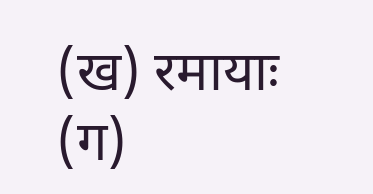(ख) रमायाः
(ग)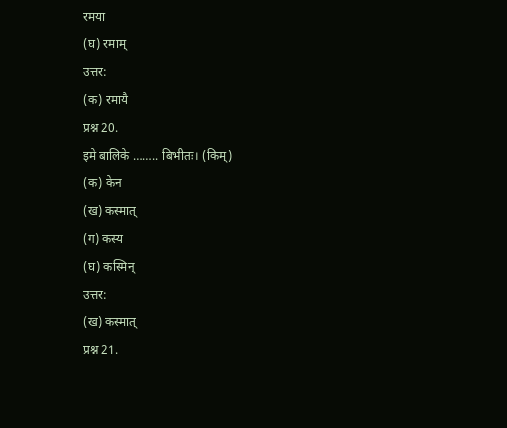रमया
(घ) रमाम्
उत्तर:
(क) रमायै
प्रश्न 20.
इमे बालिके …….. बिभीतः। (किम्)
(क) केन
(ख) कस्मात्
(ग) कस्य
(घ) कस्मिन्
उत्तर:
(ख) कस्मात्
प्रश्न 21.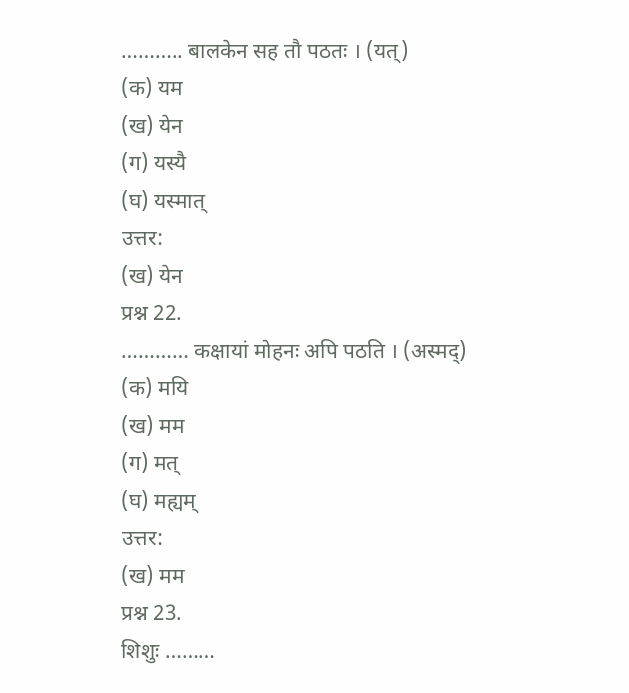……….. बालकेन सह तौ पठतः । (यत्)
(क) यम
(ख) येन
(ग) यस्यै
(घ) यस्मात्
उत्तर:
(ख) येन
प्रश्न 22.
………… कक्षायां मोहनः अपि पठति । (अस्मद्)
(क) मयि
(ख) मम
(ग) मत्
(घ) मह्यम्
उत्तर:
(ख) मम
प्रश्न 23.
शिशुः ………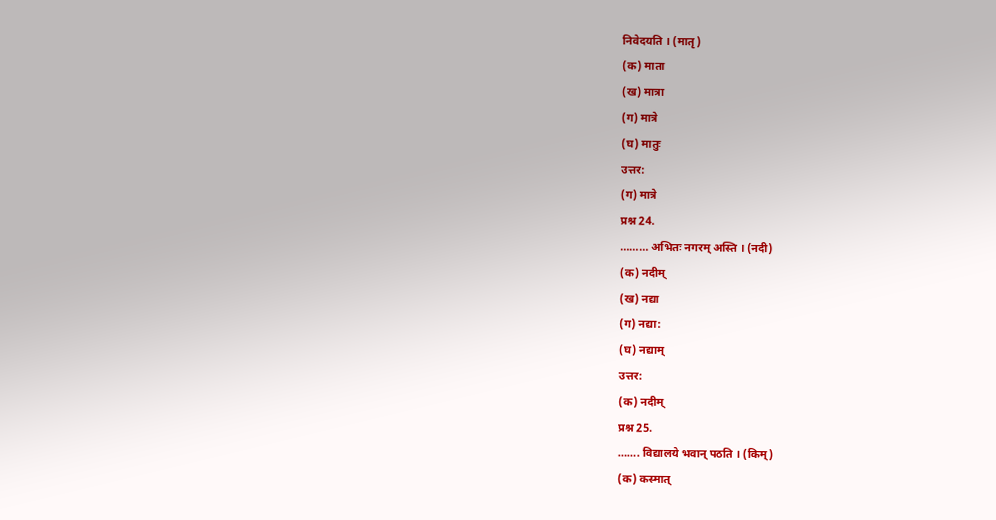निवेदयति । (मातृ)
(क) माता
(ख) मात्रा
(ग) मात्रे
(घ) मातुः
उत्तर:
(ग) मात्रे
प्रश्न 24.
……… अभितः नगरम् अस्ति । (नदी)
(क) नदीम्
(ख) नद्या
(ग) नद्या:
(घ) नद्याम्
उत्तर:
(क) नदीम्
प्रश्न 25.
……. विद्यालये भवान् पठति । (किम्)
(क) कस्मात्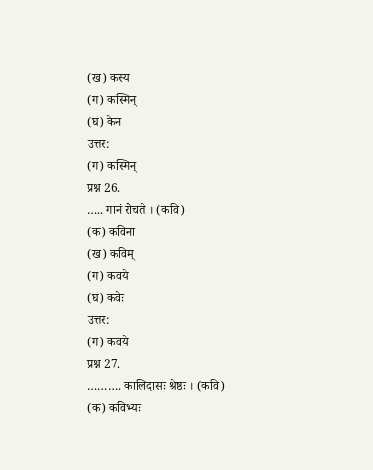(ख) कस्य
(ग) कस्मिन्
(घ) केन
उत्तर:
(ग) कस्मिन्
प्रश्न 26.
….. गानं रोचते । (कवि)
(क) कविना
(ख) कविम्
(ग) कवये
(घ) कवेः
उत्तर:
(ग) कवये
प्रश्न 27.
………. कालिदासः श्रेष्ठः । (कवि)
(क) कविभ्यः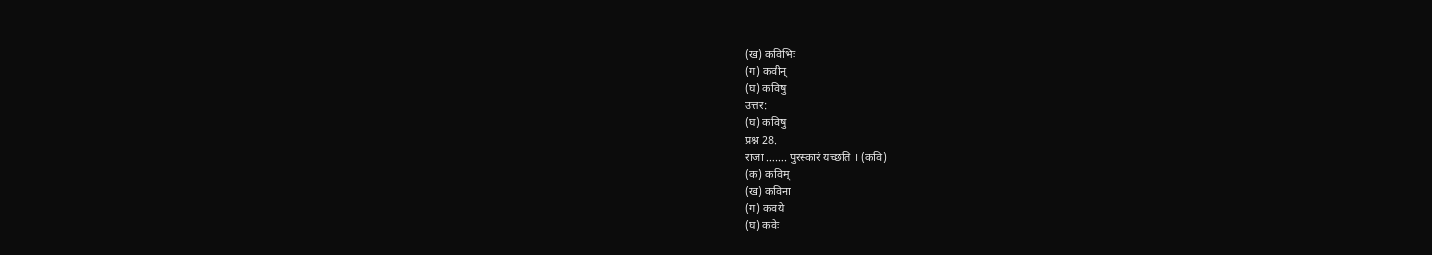(ख) कविभिः
(ग) कवीन्
(घ) कविषु
उत्तर:
(घ) कविषु
प्रश्न 28.
राजा ……. पुरस्कारं यच्छति । (कवि)
(क) कविम्
(ख) कविना
(ग) कवये
(घ) कवेः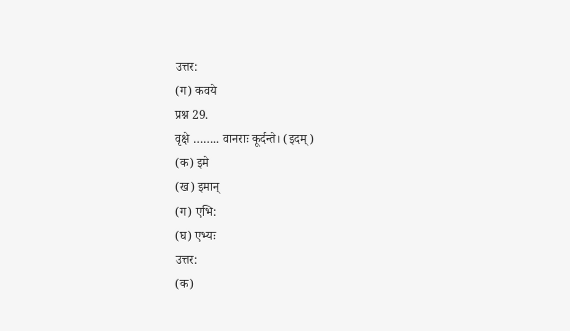उत्तर:
(ग) कवये
प्रश्न 29.
वृक्षे …….. वानराः कूर्दन्ते। (इदम्)
(क) इमे
(ख) इमान्
(ग) एभि:
(घ) एभ्यः
उत्तर:
(क)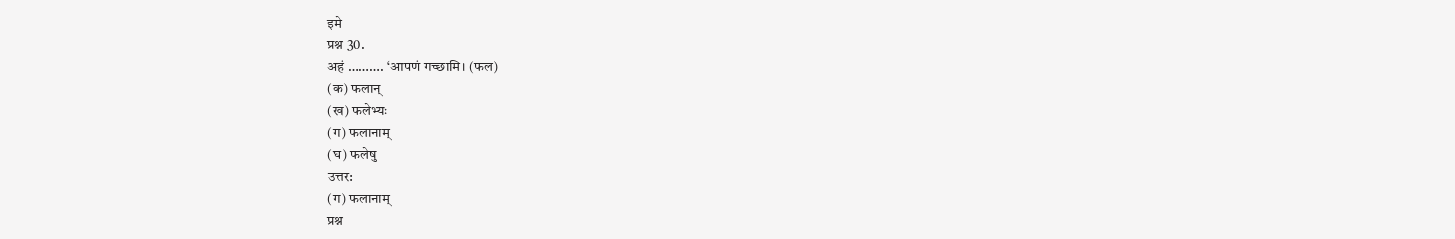इमे
प्रश्न 30.
अहं ………. ‘आपणं गच्छामि। (फल)
(क) फलान्
(ख) फलेभ्यः
(ग) फलानाम्
(घ) फलेषु
उत्तर:
(ग) फलानाम्
प्रश्न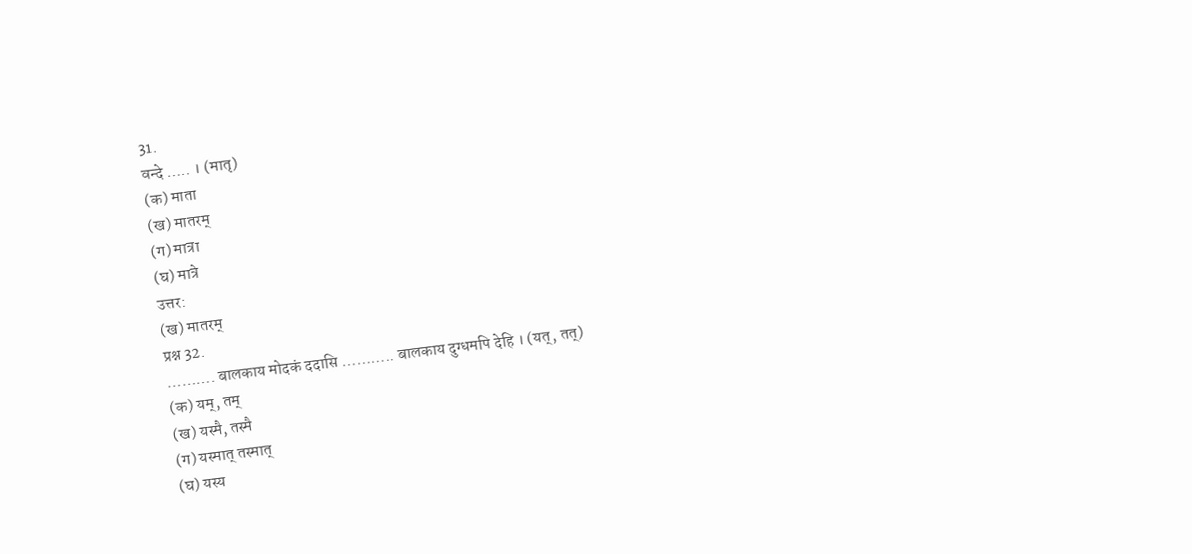31.
वन्दे ….. । (मातृ)
(क) माता
(ख) मातरम्
(ग) मात्रा
(घ) मात्रे
उत्तर:
(ख) मातरम्
प्रश्न 32.
………. बालकाय मोदकं ददासि ……….. बालकाय दुग्धमपि देहि । (यत्, तत्)
(क) यम्, तम्
(ख) यस्मै, तस्मै
(ग) यस्मात् तस्मात्
(घ) यस्य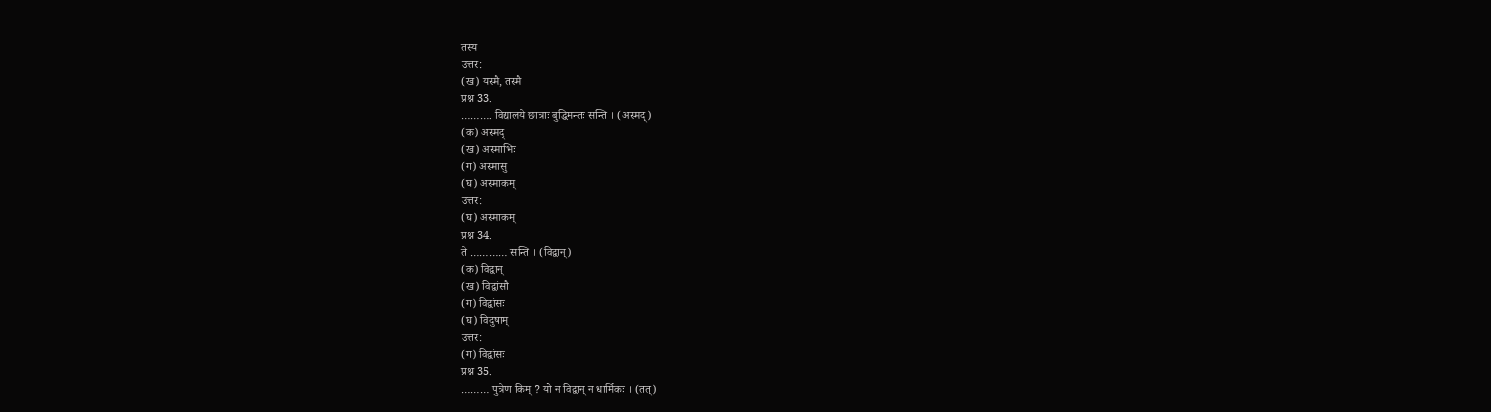तस्य
उत्तर:
(ख) यस्मै, तस्मै
प्रश्न 33.
………. विद्यालये छात्राः बुद्धिमन्तः सन्ति । (अस्मद्)
(क) अस्मद्
(ख) अस्माभिः
(ग) अस्मासु
(घ) अस्माकम्
उत्तर:
(घ) अस्माकम्
प्रश्न 34.
ते ………… सन्ति । (विद्वान्)
(क) विद्वान्
(ख) विद्वांसौ
(ग) विद्वांसः
(घ) विदुषाम्
उत्तर:
(ग) विद्वांसः
प्रश्न 35.
……… पुत्रेण किम् ? यो न विद्वान् न धार्मिकः । (तत्)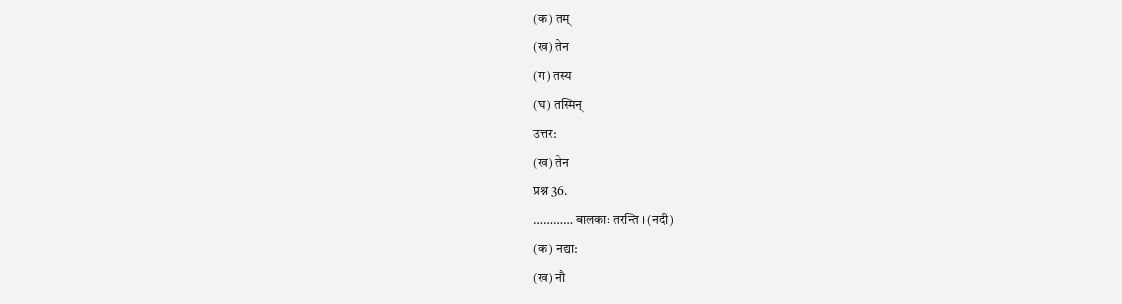(क) तम्
(ख) तेन
(ग) तस्य
(घ) तस्मिन्
उत्तर:
(ख) तेन
प्रश्न 36.
………… बालकाः तरन्ति । (नदी)
(क) नद्या:
(ख) नौ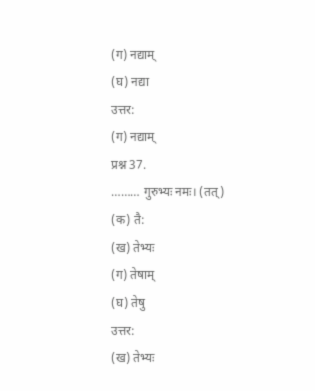(ग) नद्याम्
(घ) नद्या
उत्तर:
(ग) नद्याम्
प्रश्न 37.
……… गुरुभ्यः नमः। (तत्)
(क) तै:
(ख) तेभ्यः
(ग) तेषाम्
(घ) तेषु
उत्तर:
(ख) तेभ्यः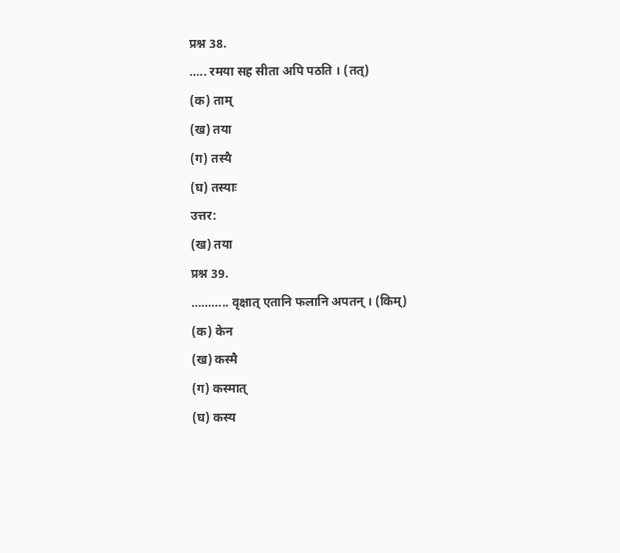प्रश्न 38.
….. रमया सह सीता अपि पठति । (तत्)
(क) ताम्
(ख) तया
(ग) तस्यै
(घ) तस्याः
उत्तर:
(ख) तया
प्रश्न 39.
……….. वृक्षात् एतानि फलानि अपतन् । (किम्)
(क) केन
(ख) कस्मै
(ग) कस्मात्
(घ) कस्य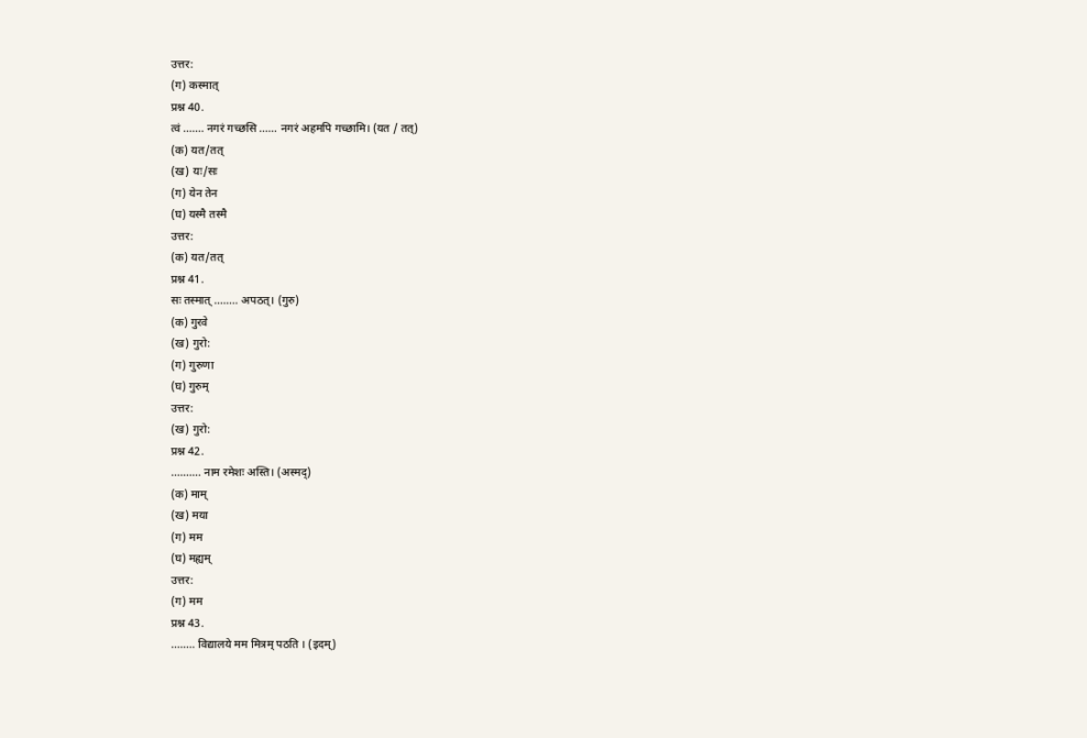उत्तर:
(ग) कस्मात्
प्रश्न 40.
त्वं ……. नगरं गच्छसि …… नगरं अहमपि गच्छामि। (यत / तत्)
(क) यत/तत्
(ख) यः/सः
(ग) येन तेन
(घ) यस्मै तस्मै
उत्तर:
(क) यत/तत्
प्रश्न 41.
सः तस्मात् …….. अपठत्। (गुरु)
(क) गुरवे
(ख) गुरो:
(ग) गुरुणा
(घ) गुरुम्
उत्तर:
(ख) गुरो:
प्रश्न 42.
………. नाम रमेशः अस्ति। (अस्मद्)
(क) माम्
(ख) मया
(ग) मम
(घ) मह्यम्
उत्तर:
(ग) मम
प्रश्न 43.
…….. विद्यालये मम मित्रम् पठति । (इदम्)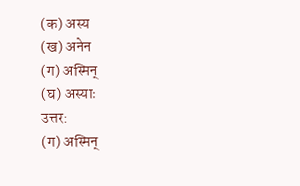(क) अस्य
(ख) अनेन
(ग) अस्मिन्
(घ) अस्याः
उत्तर:
(ग) अस्मिन्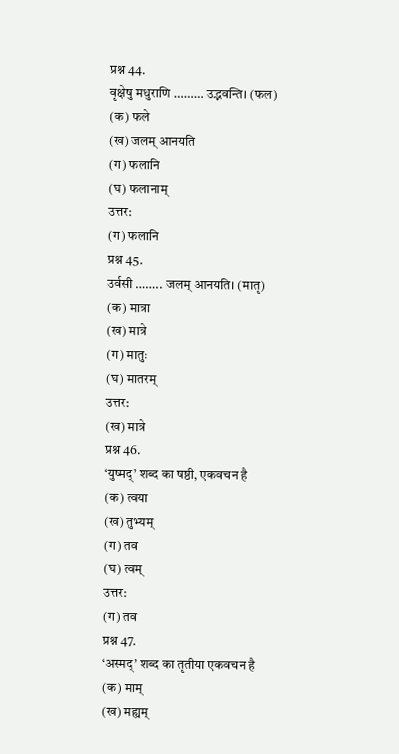प्रश्न 44.
वृक्षेषु मधुराणि ……… उद्भवन्ति। (फल)
(क) फले
(ख) जलम् आनयति
(ग) फलानि
(घ) फलानाम्
उत्तर:
(ग) फलानि
प्रश्न 45.
उर्वसी …….. जलम् आनयति। (मातृ)
(क) मात्रा
(ख) मात्रे
(ग) मातुः
(घ) मातरम्
उत्तर:
(ख) मात्रे
प्रश्न 46.
‘युष्मद्’ शब्द का षष्ठी, एकवचन है
(क) त्वया
(ख) तुभ्यम्
(ग) तव
(घ) त्वम्
उत्तर:
(ग) तव
प्रश्न 47.
‘अस्मद्’ शब्द का तृतीया एकवचन है
(क) माम्
(ख) मह्यम्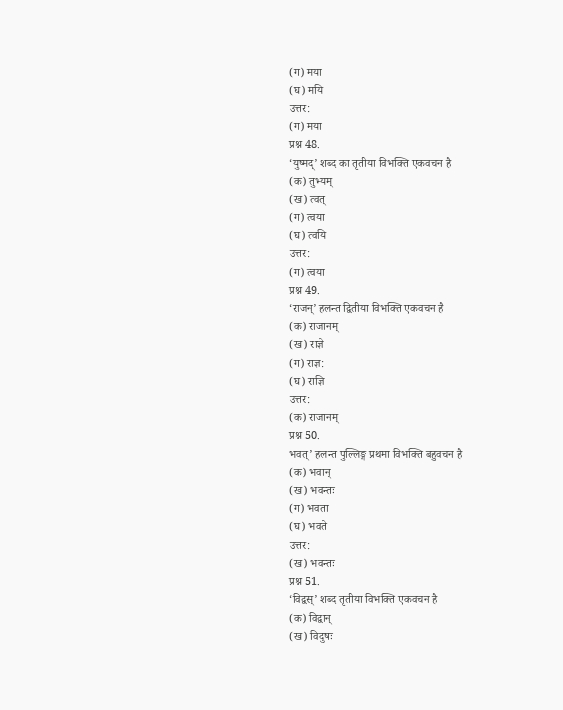(ग) मया
(घ) मयि
उत्तर:
(ग) मया
प्रश्न 48.
‘युष्मद्’ शब्द का तृतीया विभक्ति एकवचन है
(क) तुभ्यम्
(ख) त्वत्
(ग) त्वया
(घ) त्वयि
उत्तर:
(ग) त्वया
प्रश्न 49.
‘राजन्’ हलन्त द्वितीया विभक्ति एकवचन है
(क) राजानम्
(ख) राज्ञे
(ग) राज्ञ:
(घ) राज्ञि
उत्तर:
(क) राजानम्
प्रश्न 50.
भवत्’ हलन्त पुल्लिङ्ग प्रथमा विभक्ति बहुवचन है
(क) भवान्
(ख) भवन्तः
(ग) भवता
(घ) भवते
उत्तर:
(ख) भवन्तः
प्रश्न 51.
‘विद्वस्’ शब्द तृतीया विभक्ति एकवचन है
(क) विद्वान्
(ख) विदुषः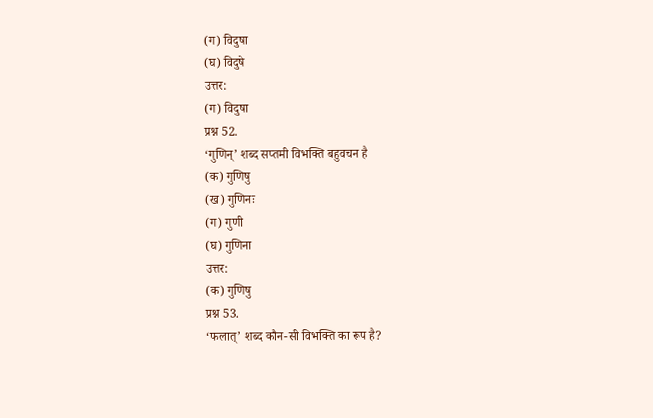(ग) विदुषा
(घ) विदुषे
उत्तर:
(ग) विदुषा
प्रश्न 52.
‘गुणिन्’ शब्द सप्तमी विभक्ति बहुवचन है
(क) गुणिषु
(ख) गुणिनः
(ग) गुणी
(घ) गुणिना
उत्तर:
(क) गुणिषु
प्रश्न 53.
‘फलात्’ शब्द कौन-सी विभक्ति का रूप है?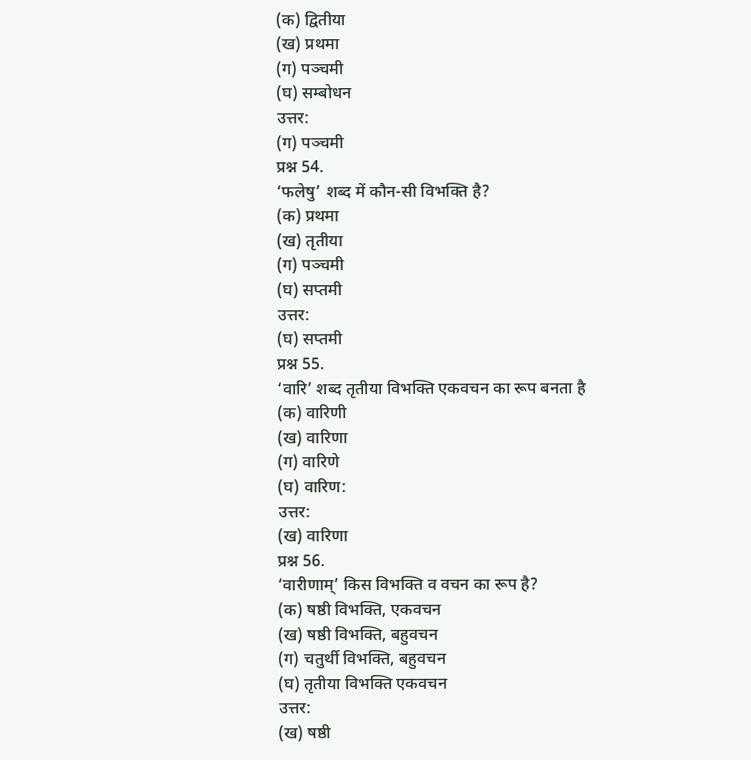(क) द्वितीया
(ख) प्रथमा
(ग) पञ्चमी
(घ) सम्बोधन
उत्तर:
(ग) पञ्चमी
प्रश्न 54.
‘फलेषु’ शब्द में कौन-सी विभक्ति है?
(क) प्रथमा
(ख) तृतीया
(ग) पञ्चमी
(घ) सप्तमी
उत्तर:
(घ) सप्तमी
प्रश्न 55.
‘वारि’ शब्द तृतीया विभक्ति एकवचन का रूप बनता है
(क) वारिणी
(ख) वारिणा
(ग) वारिणे
(घ) वारिण:
उत्तर:
(ख) वारिणा
प्रश्न 56.
‘वारीणाम्’ किस विभक्ति व वचन का रूप है?
(क) षष्ठी विभक्ति, एकवचन
(ख) षष्ठी विभक्ति, बहुवचन
(ग) चतुर्थी विभक्ति, बहुवचन
(घ) तृतीया विभक्ति एकवचन
उत्तर:
(ख) षष्ठी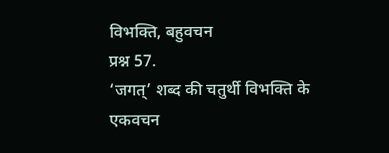विभक्ति, बहुवचन
प्रश्न 57.
‘जगत्’ शब्द की चतुर्थी विभक्ति के एकवचन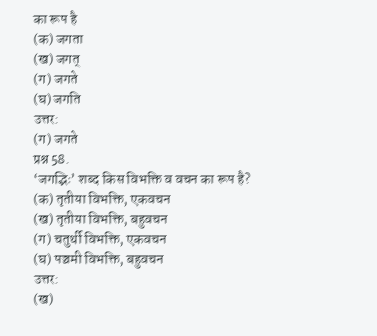का रूप है
(क) जगता
(ख) जगत्
(ग) जगते
(घ) जगति
उत्तर:
(ग) जगते
प्रश्न 58.
‘जगद्भिः’ शब्द किस विभक्ति व वचन का रूप है?
(क) तृतीया विभक्ति, एकवचन
(ख) तृतीया विभक्ति, बहुवचन
(ग) चतुर्थी विभक्ति, एकवचन
(घ) पञ्चमी विभक्ति, बहुवचन
उत्तर:
(ख)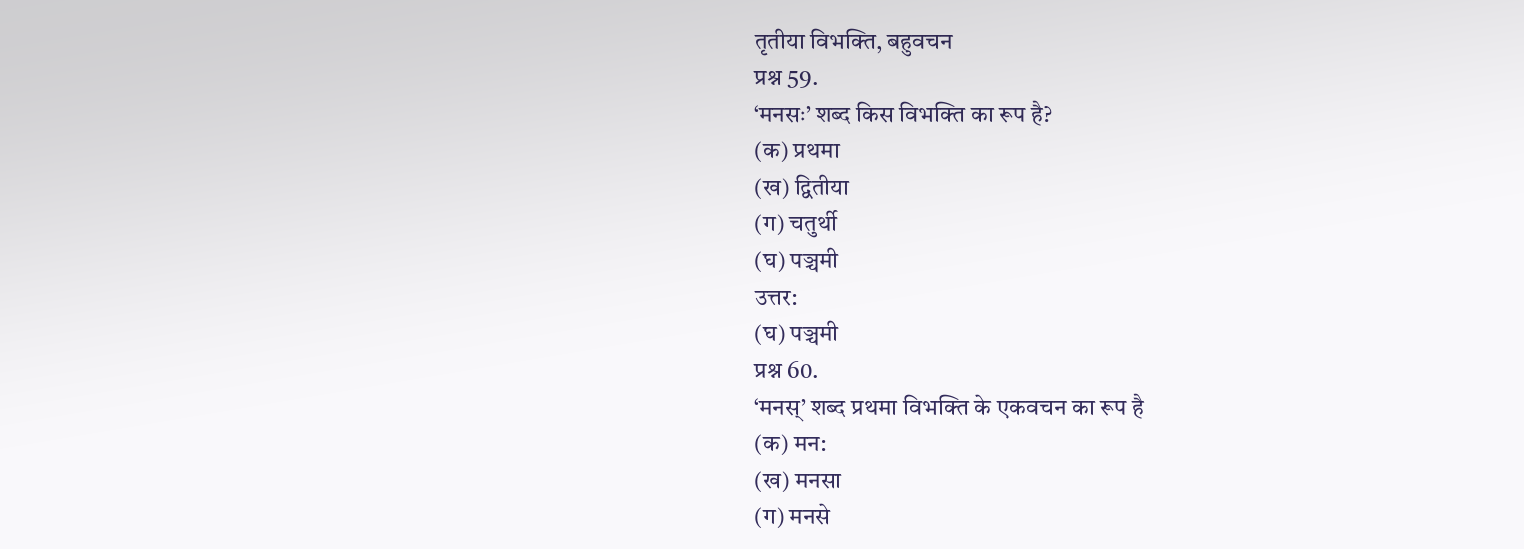तृतीया विभक्ति, बहुवचन
प्रश्न 59.
‘मनसः’ शब्द किस विभक्ति का रूप है?
(क) प्रथमा
(ख) द्वितीया
(ग) चतुर्थी
(घ) पञ्चमी
उत्तर:
(घ) पञ्चमी
प्रश्न 60.
‘मनस्’ शब्द प्रथमा विभक्ति के एकवचन का रूप है
(क) मन:
(ख) मनसा
(ग) मनसे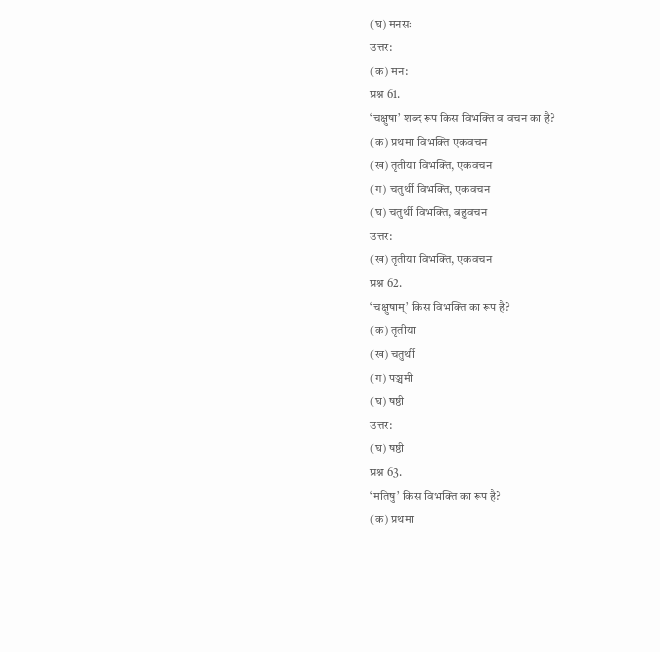(घ) मनसः
उत्तर:
(क) मन:
प्रश्न 61.
‘चक्षुषा’ शब्द रूप किस विभक्ति व वचन का है?
(क) प्रथमा विभक्ति एकवचन
(ख) तृतीया विभक्ति, एकवचन
(ग) चतुर्थी विभक्ति, एकवचन
(घ) चतुर्थी विभक्ति, बहुवचन
उत्तर:
(ख) तृतीया विभक्ति, एकवचन
प्रश्न 62.
‘चक्षुषाम्’ किस विभक्ति का रूप है?
(क) तृतीया
(ख) चतुर्थी
(ग) पञ्चमी
(घ) षष्ठी
उत्तर:
(घ) षष्ठी
प्रश्न 63.
‘मतिषु’ किस विभक्ति का रूप है?
(क) प्रथमा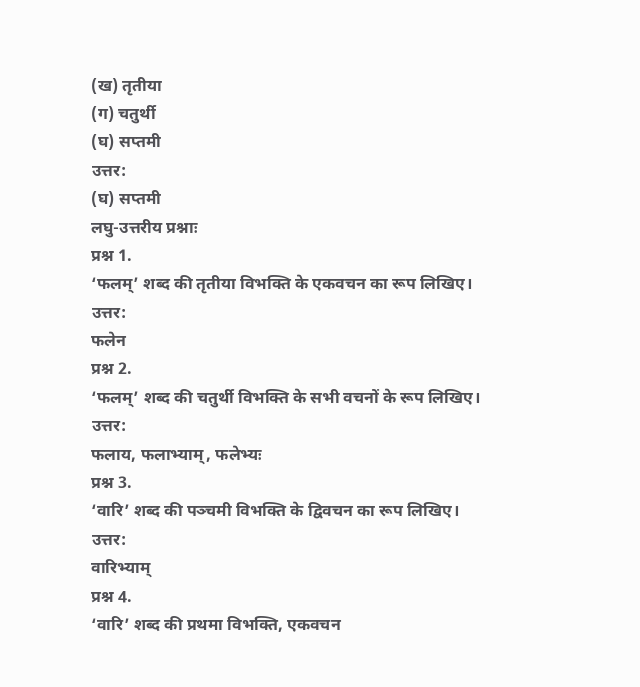(ख) तृतीया
(ग) चतुर्थी
(घ) सप्तमी
उत्तर:
(घ) सप्तमी
लघु-उत्तरीय प्रश्नाः
प्रश्न 1.
‘फलम्’ शब्द की तृतीया विभक्ति के एकवचन का रूप लिखिए।
उत्तर:
फलेन
प्रश्न 2.
‘फलम्’ शब्द की चतुर्थी विभक्ति के सभी वचनों के रूप लिखिए।
उत्तर:
फलाय, फलाभ्याम्, फलेभ्यः
प्रश्न 3.
‘वारि’ शब्द की पञ्चमी विभक्ति के द्विवचन का रूप लिखिए।
उत्तर:
वारिभ्याम्
प्रश्न 4.
‘वारि’ शब्द की प्रथमा विभक्ति, एकवचन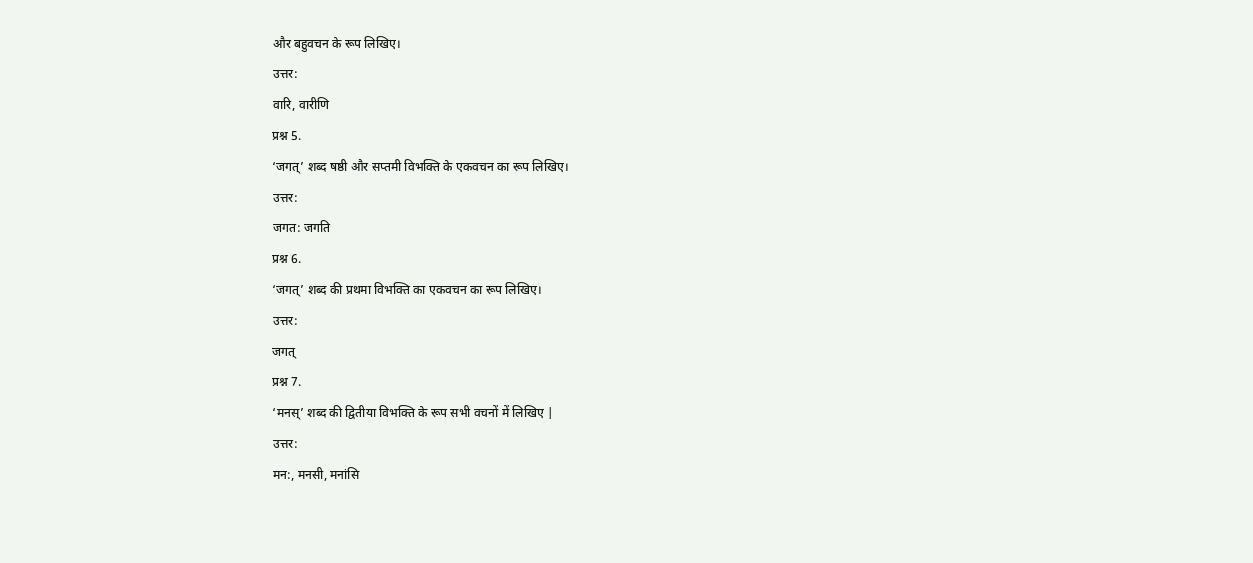और बहुवचन के रूप लिखिए।
उत्तर:
वारि, वारीणि
प्रश्न 5.
‘जगत्’ शब्द षष्ठी और सप्तमी विभक्ति के एकवचन का रूप लिखिए।
उत्तर:
जगत: जगति
प्रश्न 6.
‘जगत्’ शब्द की प्रथमा विभक्ति का एकवचन का रूप लिखिए।
उत्तर:
जगत्
प्रश्न 7.
‘मनस्’ शब्द की द्वितीया विभक्ति के रूप सभी वचनों में लिखिए |
उत्तर:
मन:, मनसी, मनांसि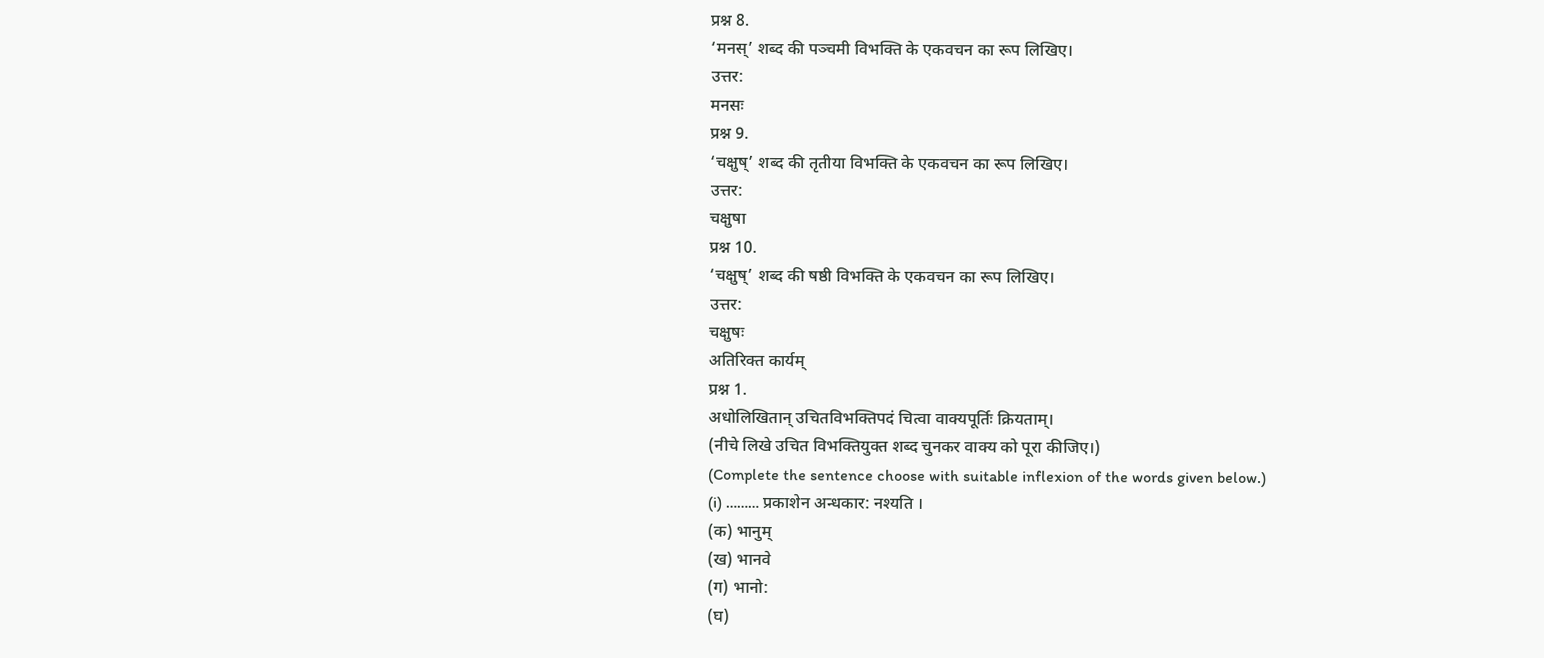प्रश्न 8.
‘मनस्’ शब्द की पञ्चमी विभक्ति के एकवचन का रूप लिखिए।
उत्तर:
मनसः
प्रश्न 9.
‘चक्षुष्’ शब्द की तृतीया विभक्ति के एकवचन का रूप लिखिए।
उत्तर:
चक्षुषा
प्रश्न 10.
‘चक्षुष्’ शब्द की षष्ठी विभक्ति के एकवचन का रूप लिखिए।
उत्तर:
चक्षुषः
अतिरिक्त कार्यम्
प्रश्न 1.
अधोलिखितान् उचितविभक्तिपदं चित्वा वाक्यपूर्तिः क्रियताम्।
(नीचे लिखे उचित विभक्तियुक्त शब्द चुनकर वाक्य को पूरा कीजिए।)
(Complete the sentence choose with suitable inflexion of the words given below.)
(i) ……… प्रकाशेन अन्धकार: नश्यति ।
(क) भानुम्
(ख) भानवे
(ग) भानो:
(घ)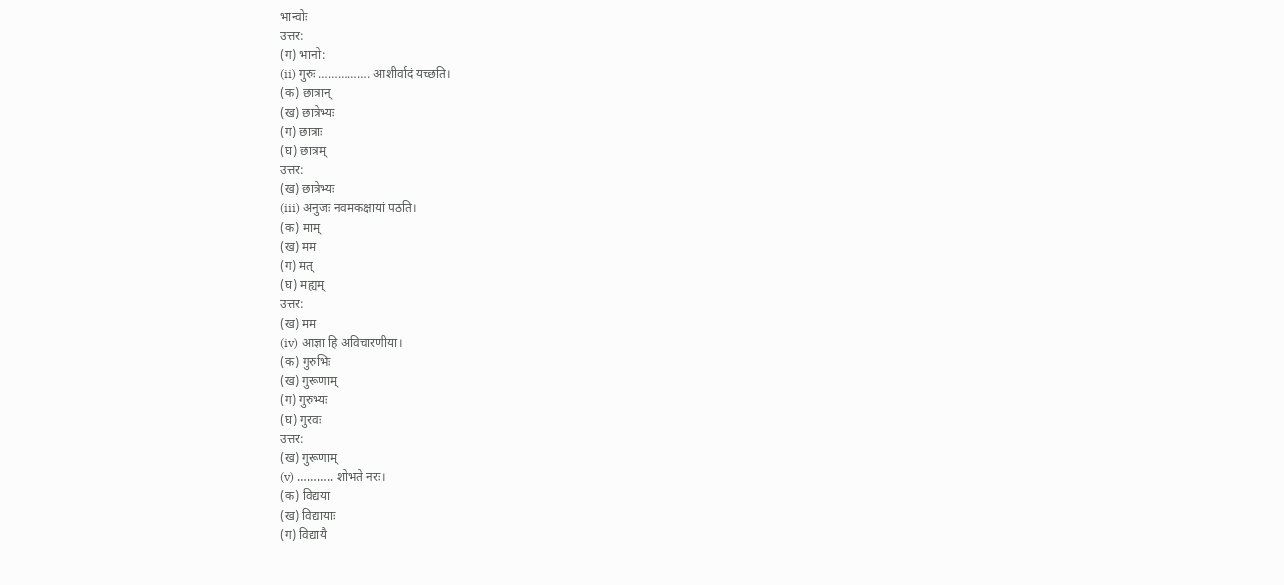भान्वोः
उत्तर:
(ग) भानो:
(ii) गुरुः ……………. आशीर्वादं यच्छति।
(क) छात्रान्
(ख) छात्रेभ्यः
(ग) छात्राः
(घ) छात्रम्
उत्तर:
(ख) छात्रेभ्यः
(iii) अनुजः नवमकक्षायां पठति।
(क) माम्
(ख) मम
(ग) मत्
(घ) मह्यम्
उत्तर:
(ख) मम
(iv) आज्ञा हि अविचारणीया।
(क) गुरुभिः
(ख) गुरूणाम्
(ग) गुरुभ्यः
(घ) गुरवः
उत्तर:
(ख) गुरूणाम्
(v) ……….. शोभते नरः।
(क) विद्यया
(ख) विद्यायाः
(ग) विद्यायै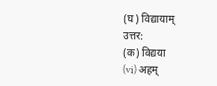(घ) विद्यायाम्
उत्तर:
(क) विद्यया
(vi) अहम्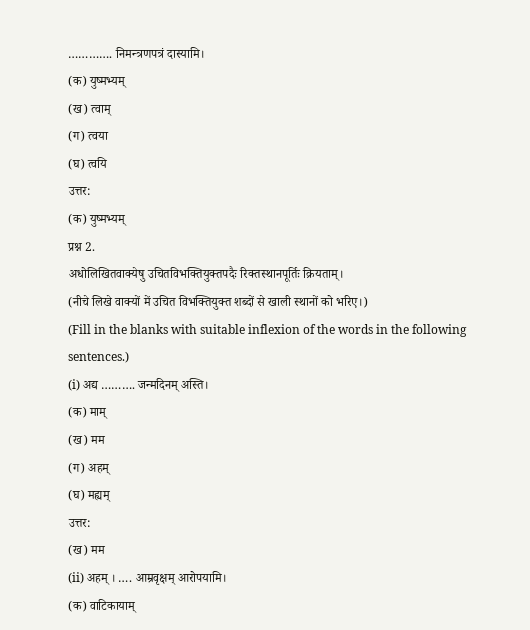…………. निमन्त्रणपत्रं दास्यामि।
(क) युष्मभ्यम्
(ख) त्वाम्
(ग) त्वया
(घ) त्वयि
उत्तर:
(क) युष्मभ्यम्
प्रश्न 2.
अधोलिखितवाक्येषु उचितविभक्तियुक्तपदैः रिक्तस्थानपूर्तिः क्रियताम्।
(नीचे लिखे वाक्यों में उचित विभक्तियुक्त शब्दों से खाली स्थानों को भरिए।)
(Fill in the blanks with suitable inflexion of the words in the following sentences.)
(i) अद्य ………. जन्मदिनम् अस्ति।
(क) माम्
(ख) मम
(ग) अहम्
(घ) मह्यम्
उत्तर:
(ख) मम
(ii) अहम् । …. आम्रवृक्षम् आरोपयामि।
(क) वाटिकायाम्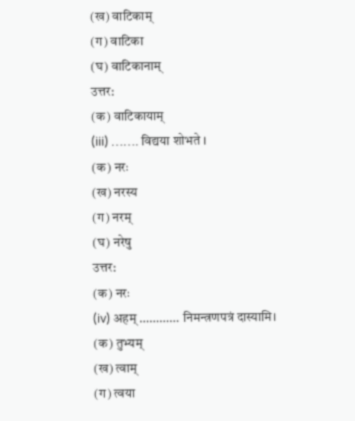(ख) वाटिकाम्
(ग) वाटिका
(घ) वाटिकानाम्
उत्तर:
(क) वाटिकायाम्
(iii) ……. विद्यया शोभते ।
(क) नरः
(ख) नरस्य
(ग) नरम्
(घ) नरेषु
उत्तर:
(क) नरः
(iv) अहम् ………… निमन्त्रणपत्रं दास्यामि।
(क) तुभ्यम्
(ख) त्वाम्
(ग) त्वया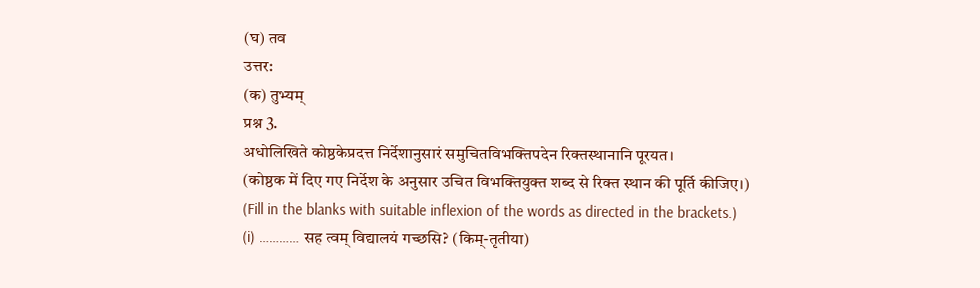(घ) तव
उत्तर:
(क) तुभ्यम्
प्रश्न 3.
अधोलिखिते कोष्ठकेप्रदत्त निर्देशानुसारं समुचितविभक्तिपदेन रिक्तस्थानानि पूरयत।
(कोष्ठक में दिए गए निर्देश के अनुसार उचित विभक्तियुक्त शब्द से रिक्त स्थान की पूर्ति कीजिए।)
(Fill in the blanks with suitable inflexion of the words as directed in the brackets.)
(i) ………… सह त्वम् विद्यालयं गच्छसि? (किम्-तृतीया)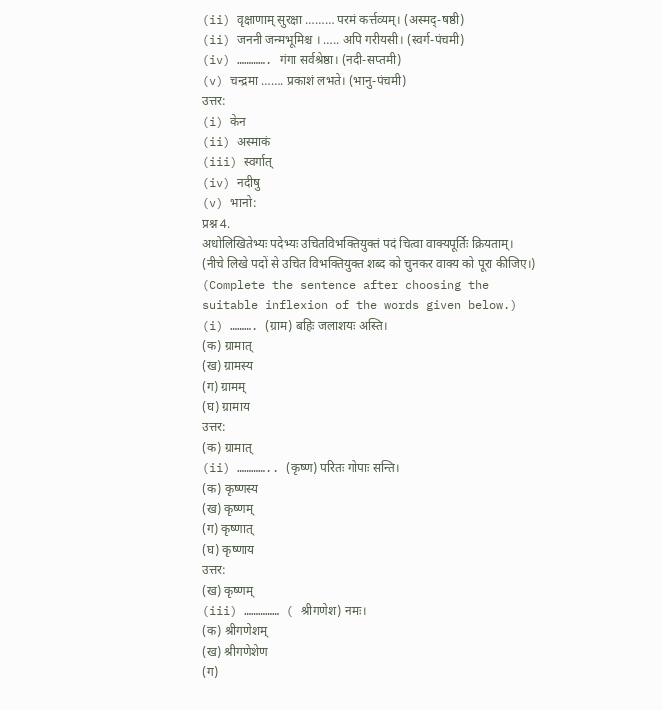(ii) वृक्षाणाम् सुरक्षा ……… परमं कर्त्तव्यम्। (अस्मद्-षष्ठी)
(ii) जननी जन्मभूमिश्च । ….. अपि गरीयसी। (स्वर्ग-पंचमी)
(iv) …………. गंगा सर्वश्रेष्ठा। (नदी-सप्तमी)
(v) चन्द्रमा ……. प्रकाशं लभते। (भानु-पंचमी)
उत्तर:
(i) केन
(ii) अस्माकं
(iii) स्वर्गात्
(iv) नदीषु
(v) भानो:
प्रश्न 4.
अधोलिखितेभ्यः पदेभ्यः उचितविभक्तियुक्तं पदं चित्वा वाक्यपूर्तिः क्रियताम्।
(नीचे लिखे पदों से उचित विभक्तियुक्त शब्द को चुनकर वाक्य को पूरा कीजिए।)
(Complete the sentence after choosing the suitable inflexion of the words given below.)
(i) ………. (ग्राम) बहिः जलाशयः अस्ति।
(क) ग्रामात्
(ख) ग्रामस्य
(ग) ग्रामम्
(घ) ग्रामाय
उत्तर:
(क) ग्रामात्
(ii) ………….. (कृष्ण) परितः गोपाः सन्ति।
(क) कृष्णस्य
(ख) कृष्णम्
(ग) कृष्णात्
(घ) कृष्णाय
उत्तर:
(ख) कृष्णम्
(iii) …………… ( श्रीगणेश) नमः।
(क) श्रीगणेशम्
(ख) श्रीगणेशेण
(ग)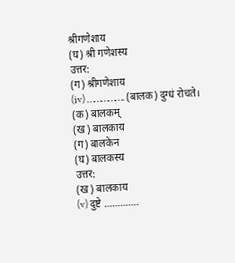श्रीगणेशाय
(घ) श्री गणेशस्य
उत्तर:
(ग) श्रीगणेशाय
(iv) ……………. (बालक) दुग्धं रोचते।
(क) बालकम्
(ख) बालकाय
(ग) बालकेन
(घ) बालकस्य
उत्तर:
(ख) बालकाय
(v) दुष्टे ………….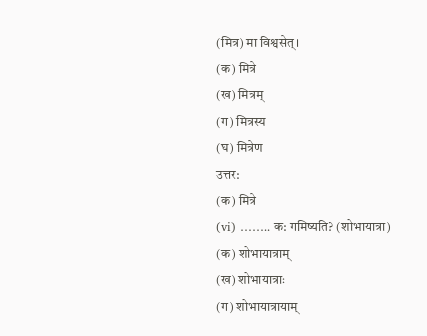(मित्र) मा विश्वसेत्।
(क) मित्रे
(ख) मित्रम्
(ग) मित्रस्य
(घ) मित्रेण
उत्तर:
(क) मित्रे
(vi) …….. क: गमिष्यति? (शोभायात्रा)
(क) शोभायात्राम्
(ख) शोभायात्राः
(ग) शोभायात्रायाम्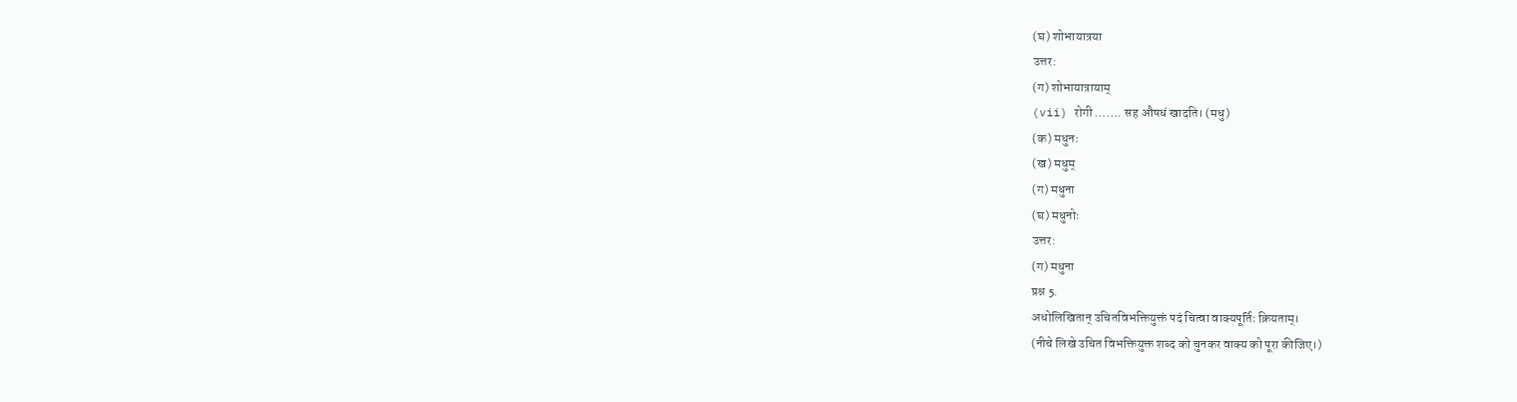(घ) शोभायात्रया
उत्तर:
(ग) शोभायात्रायाम्
(vii) रोगी ……. सह औषधं खादति। (मधु)
(क) मधुनः
(ख) मधुम्
(ग) मधुना
(घ) मधुनोः
उत्तर:
(ग) मधुना
प्रश्न 5.
अधोलिखितान् उचितविभक्तियुक्तं पदं चित्वा वाक्यपूर्तिः क्रियताम्।
(नीचे लिखे उचित विभक्तियुक्त शब्द को चुनकर वाक्य को पूरा कीजिए।)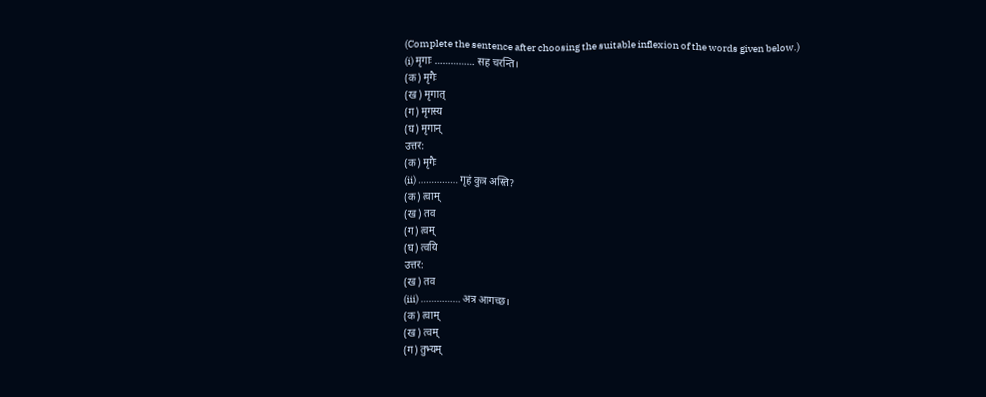(Complete the sentence after choosing the suitable inflexion of the words given below.)
(i) मृगाः …………… सह चरन्ति।
(क) मृगैः
(ख) मृगात्
(ग) मृगस्य
(घ) मृगान्
उत्तर:
(क) मृगैः
(ii) …………… गृहं कुत्र अस्ति?
(क) त्वाम्
(ख) तव
(ग) त्वम्
(घ) त्वयि
उत्तर:
(ख) तव
(iii) …………… अत्र आगच्छ।
(क) त्वाम्
(ख) त्वम्
(ग) तुभ्यम्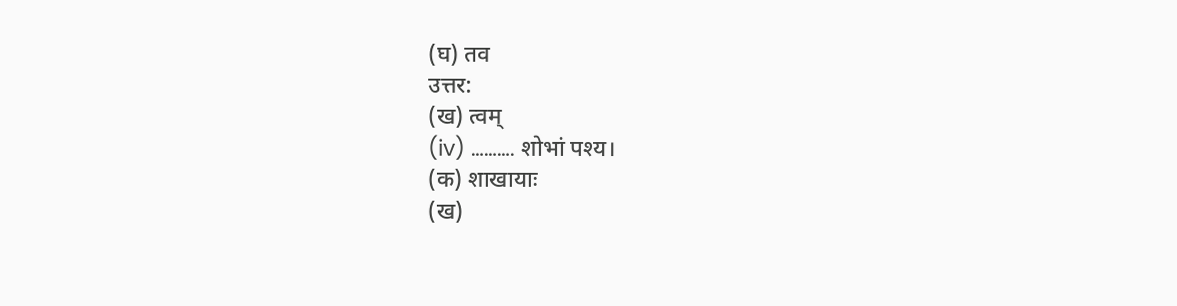(घ) तव
उत्तर:
(ख) त्वम्
(iv) ………. शोभां पश्य।
(क) शाखायाः
(ख)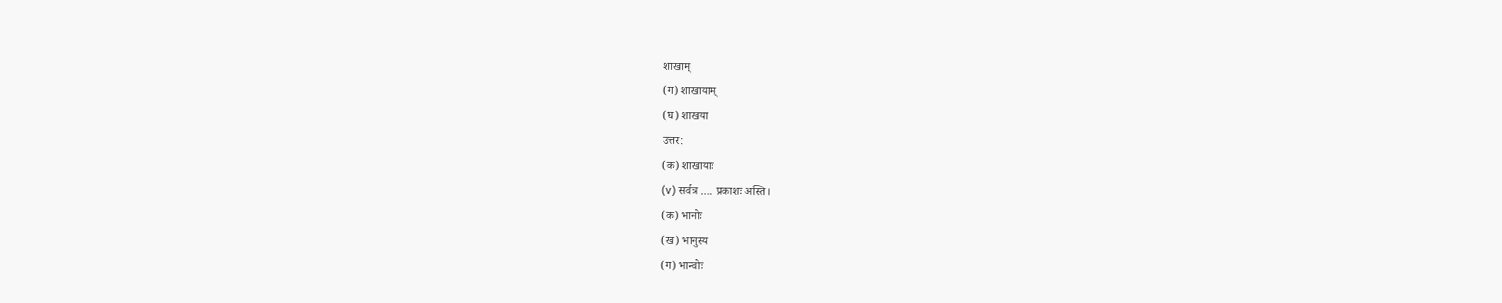शाखाम्
(ग) शाखायाम्
(घ) शाखया
उत्तर:
(क) शाखायाः
(v) सर्वत्र …. प्रकाशः अस्ति।
(क) भानोः
(ख) भानुस्य
(ग) भान्वोः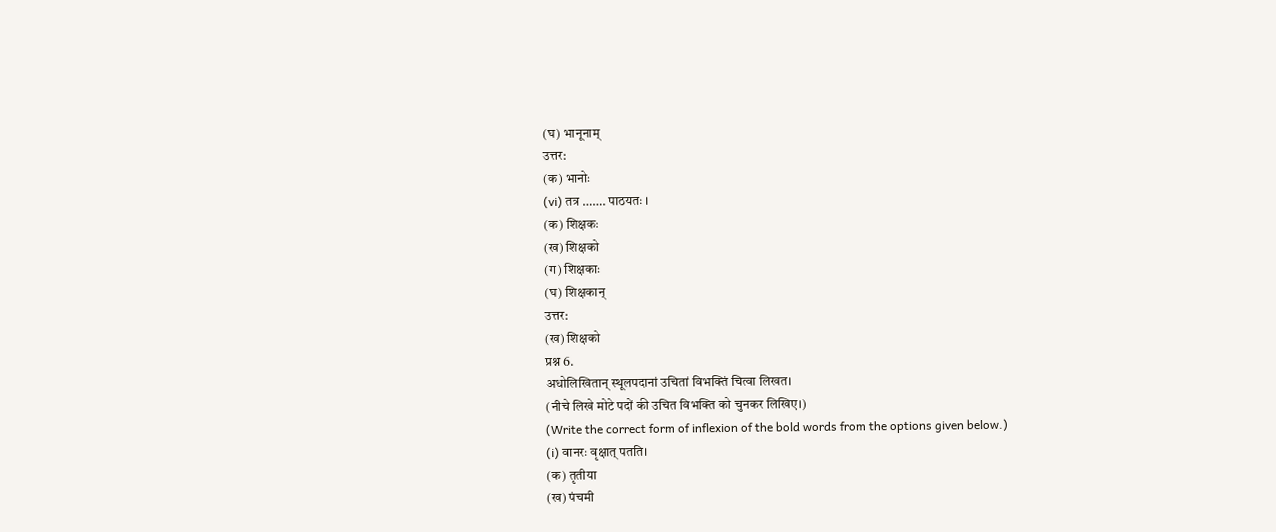(घ) भानूनाम्
उत्तर:
(क) भानोः
(vi) तत्र ……. पाठयतः ।
(क) शिक्षकः
(ख) शिक्षको
(ग) शिक्षकाः
(घ) शिक्षकान्
उत्तर:
(ख) शिक्षको
प्रश्न 6.
अधोलिखितान् स्थूलपदानां उचितां विभक्तिं चित्वा लिखत।
(नीचे लिखे मोटे पदों की उचित विभक्ति को चुनकर लिखिए।)
(Write the correct form of inflexion of the bold words from the options given below.)
(i) वानरः वृक्षात् पतति।
(क) तृतीया
(ख) पंचमी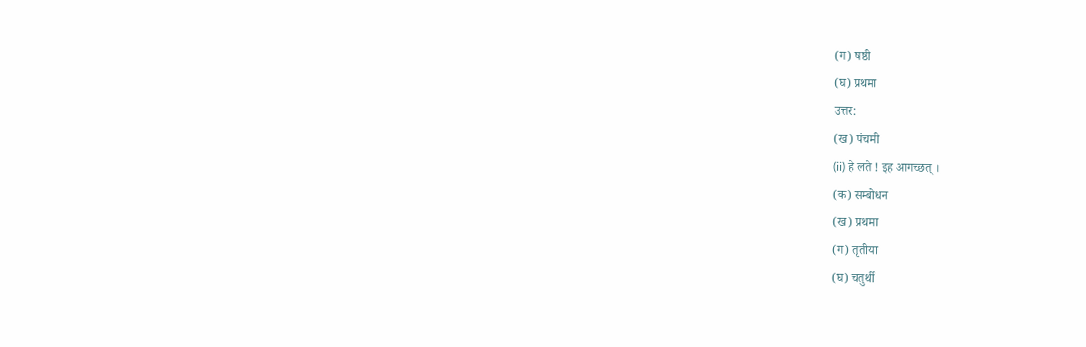(ग) षष्ठी
(घ) प्रथमा
उत्तर:
(ख) पंचमी
(ii) हे लते ! इह आगच्छत् ।
(क) सम्बोधन
(ख) प्रथमा
(ग) तृतीया
(घ) चतुर्थी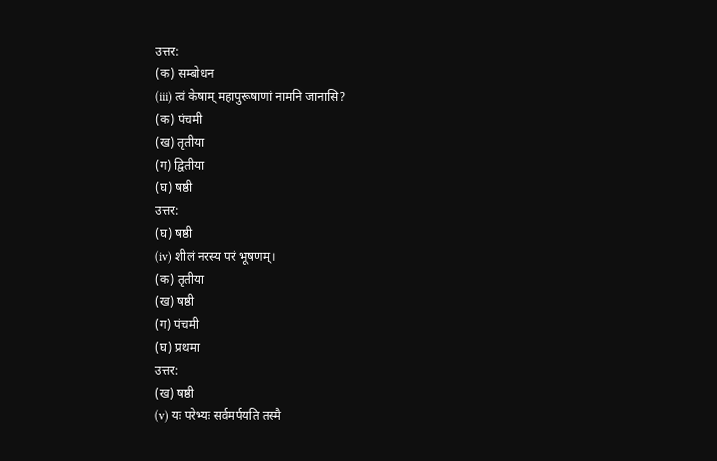उत्तर:
(क) सम्बोधन
(iii) त्वं केषाम् महापुरूषाणां नामनि जानासि?
(क) पंचमी
(ख) तृतीया
(ग) द्वितीया
(घ) षष्ठी
उत्तर:
(घ) षष्ठी
(iv) शीलं नरस्य परं भूषणम्।
(क) तृतीया
(ख) षष्ठी
(ग) पंचमी
(घ) प्रथमा
उत्तर:
(ख) षष्ठी
(v) यः परेभ्यः सर्वमर्पयति तस्मै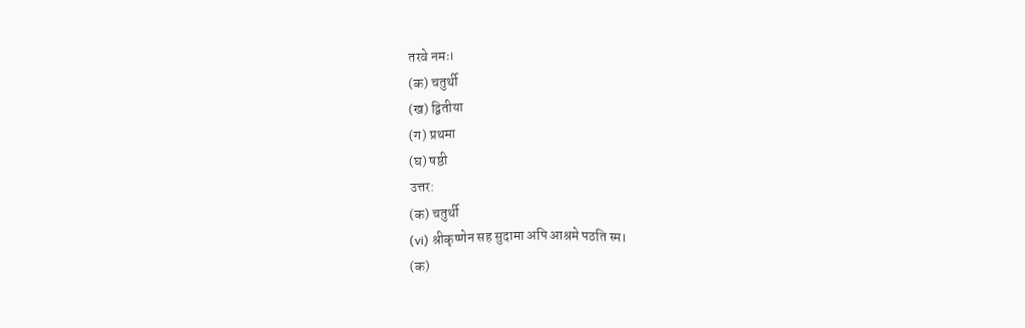तरवे नमः।
(क) चतुर्थी
(ख) द्वितीया
(ग) प्रथमा
(घ) षष्ठी
उत्तर:
(क) चतुर्थी
(vi) श्रीकृष्णेन सह सुदामा अपि आश्रमे पठति स्म।
(क)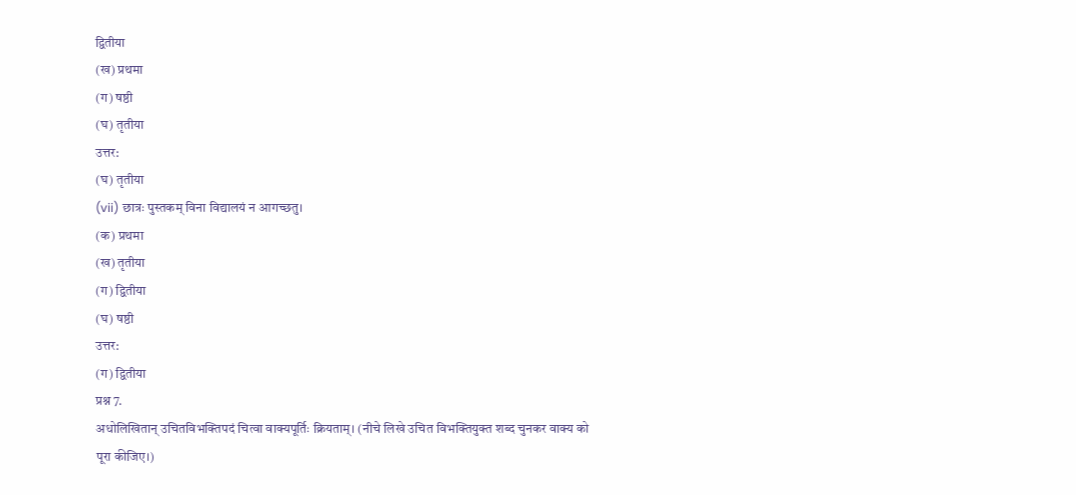द्वितीया
(ख) प्रथमा
(ग) षष्ठी
(घ) तृतीया
उत्तर:
(घ) तृतीया
(vii) छात्रः पुस्तकम् विना विद्यालयं न आगच्छतु।
(क) प्रथमा
(ख) तृतीया
(ग) द्वितीया
(घ) षष्ठी
उत्तर:
(ग) द्वितीया
प्रश्न 7.
अधोलिखितान् उचितविभक्तिपदं चित्वा वाक्यपूर्तिः क्रियताम्। (नीचे लिखे उचित विभक्तियुक्त शब्द चुनकर वाक्य को पूरा कीजिए।)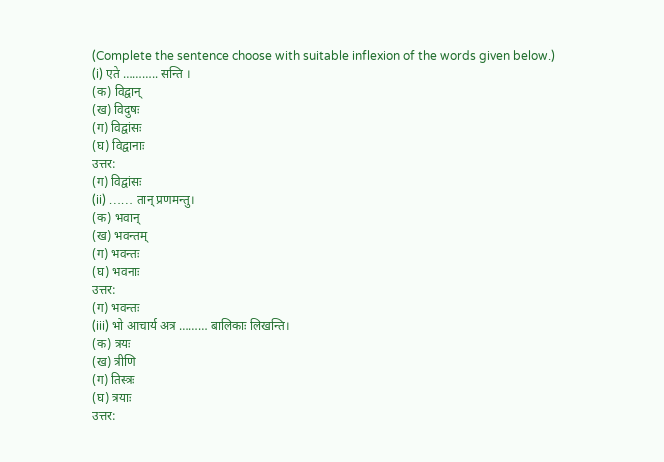(Complete the sentence choose with suitable inflexion of the words given below.)
(i) एते ……….. सन्ति ।
(क) विद्वान्
(ख) विदुषः
(ग) विद्वांसः
(घ) विद्वानाः
उत्तर:
(ग) विद्वांसः
(ii) …… तान् प्रणमन्तु।
(क) भवान्
(ख) भवन्तम्
(ग) भवन्तः
(घ) भवनाः
उत्तर:
(ग) भवन्तः
(iii) भो आचार्य अत्र ……… बालिकाः लिखन्ति।
(क) त्रयः
(ख) त्रीणि
(ग) तिस्त्रः
(घ) त्रयाः
उत्तर: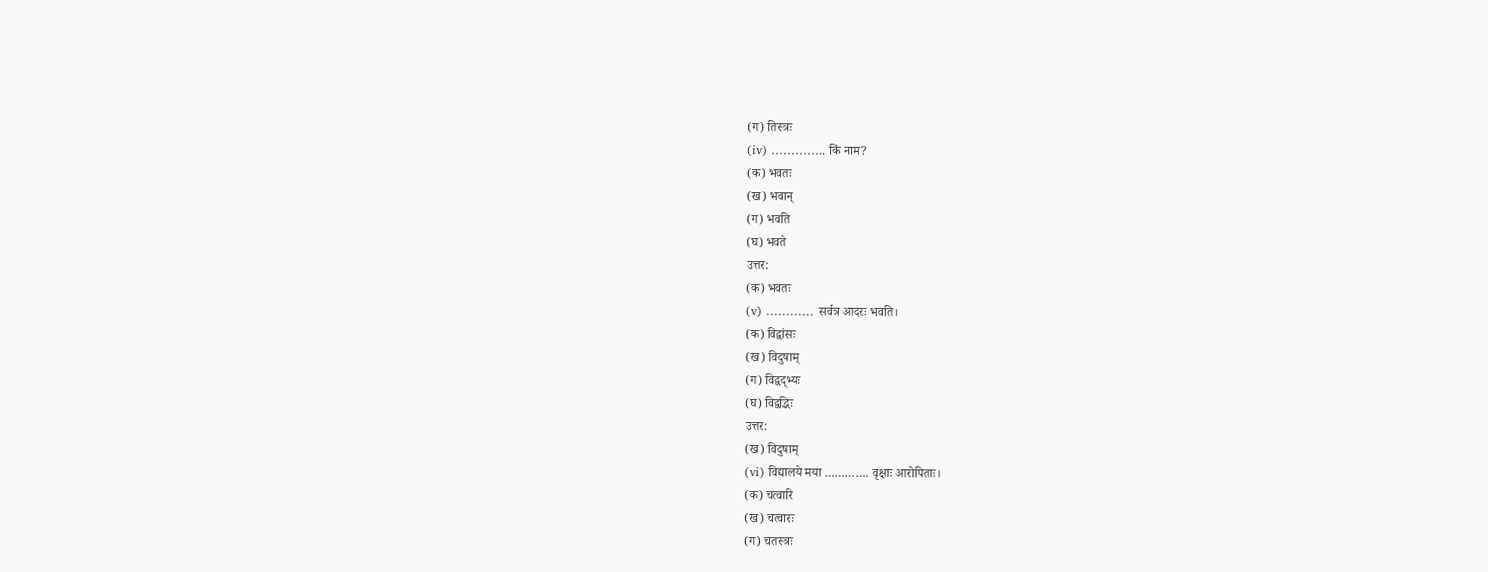(ग) तिस्त्रः
(iv) ………….. किं नाम?
(क) भवतः
(ख) भवान्
(ग) भवति
(घ) भवते
उत्तर:
(क) भवतः
(v) ………… सर्वत्र आदरः भवति।
(क) विद्वांसः
(ख) विदुषाम्
(ग) विद्वद्भ्यः
(घ) विद्वद्भिः
उत्तर:
(ख) विदुषाम्
(vi) विद्यालये मया …………. वृक्षाः आरोपिताः।
(क) चत्वारि
(ख) चत्वारः
(ग) चतस्त्रः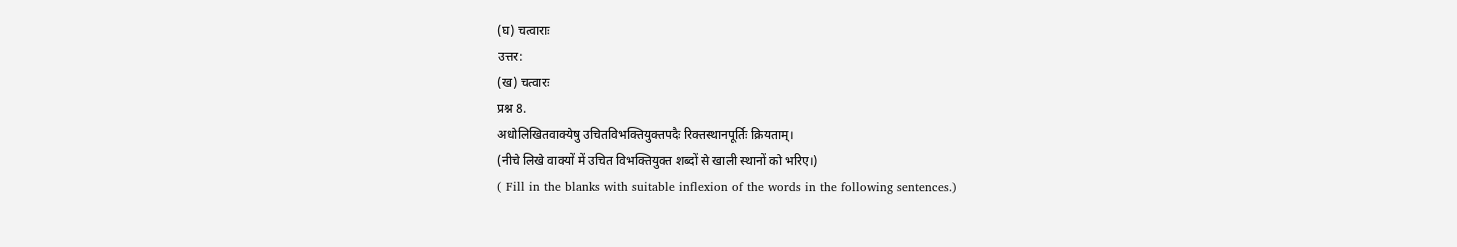(घ) चत्वाराः
उत्तर:
(ख) चत्वारः
प्रश्न 8.
अधोलिखितवाक्येषु उचितविभक्तियुक्तपदैः रिक्तस्थानपूर्तिः क्रियताम्।
(नीचे लिखे वाक्यों में उचित विभक्तियुक्त शब्दों से खाली स्थानों को भरिए।)
( Fill in the blanks with suitable inflexion of the words in the following sentences.)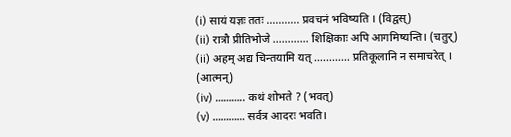(i) सायं यज्ञः ततः ……….. प्रवचनं भविष्यति । (विद्वस्)
(ii) रात्रौ प्रीतिभोजे ………… शिक्षिकाः अपि आगमिष्यन्ति। (चतुर्)
(ii) अहम् अद्य चिन्तयामि यत् ………… प्रतिकूलानि न समाचरेत् । (आत्मन्)
(iv) ……….. कथं शोभते ? (भवत्)
(v) ………… सर्वत्र आदरः भवति।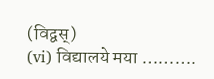(विद्वस्)
(vi) विद्यालये मया ……….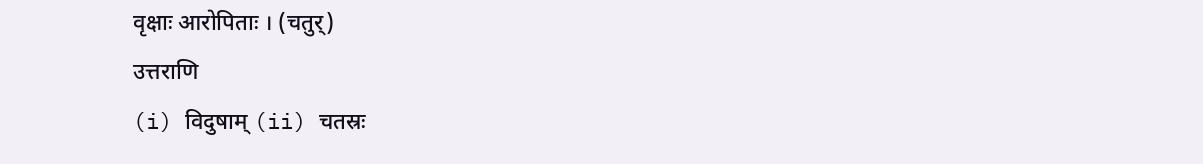वृक्षाः आरोपिताः । (चतुर्)
उत्तराणि
(i) विदुषाम् (ii) चतस्रः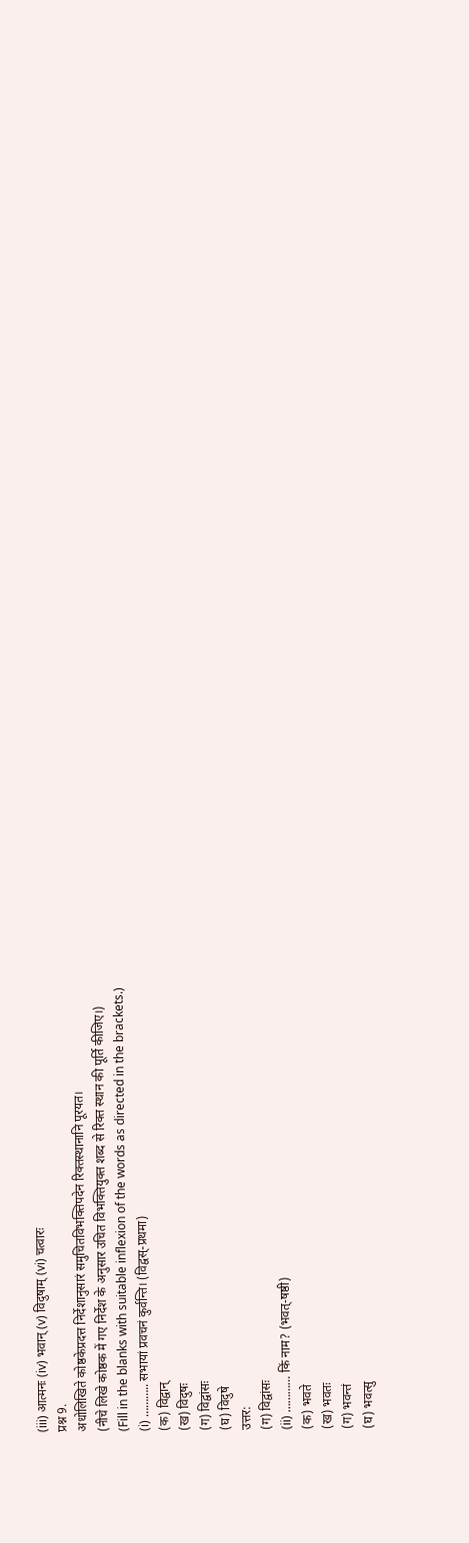(iii) आत्मनः (iv) भवान् (v) विदुषाम् (vi) चत्वारः
प्रश्न 9.
अधोलिखिते कोष्ठकेप्रदत्त निर्देशानुसारं समुचितविभक्तिपदेन रिक्तस्थानानि पूरयत।
(नीचे लिखे कोष्ठक में गए निर्देश के अनुसार उचित विभक्तियुक्त शब्द से रिक्त स्थान की पूर्ति कीजिए।)
(Fill in the blanks with suitable inflexion of the words as directed in the brackets.)
(i) ……….. सभायां प्रवचनं कुर्वन्ति। (विद्वस्-प्रथमा)
(क) विद्वान्
(ख) विदुषः
(ग) विद्वांसः
(घ) विदुषे
उत्तर:
(ग) विद्वांसः
(ii) ………… किं नाम? (भवत्-षष्ठी)
(क) भवते
(ख) भवतः
(ग) भवन्तं
(घ) भवत्सु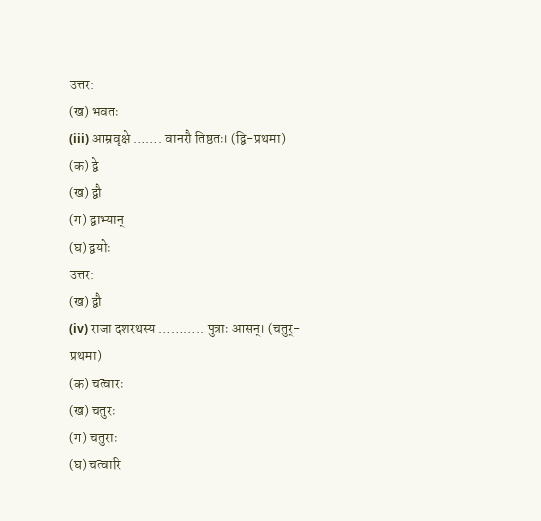उत्तर:
(ख) भवतः
(iii) आम्रवृक्षे ……. वानरौ तिष्ठतः। (द्वि-प्रथमा)
(क) द्वे
(ख) द्वौ
(ग) द्वाभ्यान्
(घ) द्वयोः
उत्तर:
(ख) द्वौ
(iv) राजा दशरथस्य ……….. पुत्राः आसन्। (चतुर्-प्रथमा)
(क) चत्वारः
(ख) चतुरः
(ग) चतुराः
(घ) चत्वारि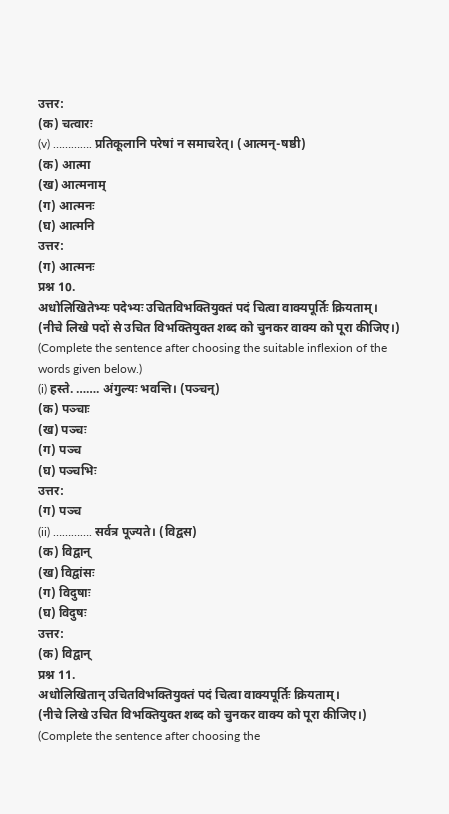उत्तर:
(क) चत्वारः
(v) …………. प्रतिकूलानि परेषां न समाचरेत्। (आत्मन्-षष्ठी)
(क) आत्मा
(ख) आत्मनाम्
(ग) आत्मनः
(घ) आत्मनि
उत्तर:
(ग) आत्मनः
प्रश्न 10.
अधोलिखितेभ्यः पदेभ्यः उचितविभक्तियुक्तं पदं चित्वा वाक्यपूर्तिः क्रियताम्।
(नीचे लिखे पदों से उचित विभक्तियुक्त शब्द को चुनकर वाक्य को पूरा कीजिए।)
(Complete the sentence after choosing the suitable inflexion of the words given below.)
(i) हस्ते. ……. अंगुल्यः भवन्ति। (पञ्चन्)
(क) पञ्चाः
(ख) पञ्चः
(ग) पञ्च
(घ) पञ्चभिः
उत्तर:
(ग) पञ्च
(ii) …………. सर्वत्र पूज्यते। (विद्वस)
(क) विद्वान्
(ख) विद्वांसः
(ग) विदुषाः
(घ) विदुषः
उत्तर:
(क) विद्वान्
प्रश्न 11.
अधोलिखितान् उचितविभक्तियुक्तं पदं चित्वा वाक्यपूर्तिः क्रियताम्।
(नीचे लिखे उचित विभक्तियुक्त शब्द को चुनकर वाक्य को पूरा कीजिए।)
(Complete the sentence after choosing the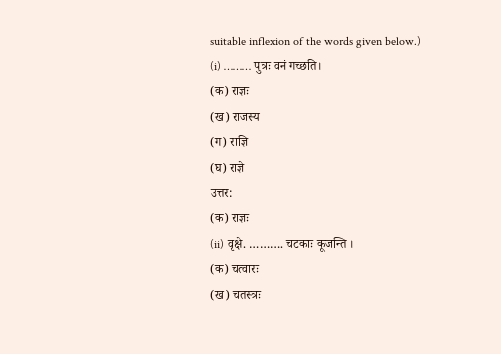suitable inflexion of the words given below.)
(i) ……… पुत्रः वनं गच्छति।
(क) राज्ञः
(ख) राजस्य
(ग) राज्ञि
(घ) राज्ञे
उत्तर:
(क) राज्ञः
(ii) वृक्षे. ………. चटकाः कूजन्ति ।
(क) चत्वारः
(ख) चतस्त्रः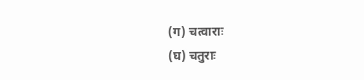(ग) चत्वाराः
(घ) चतुराः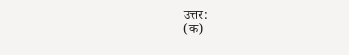उत्तर:
(क)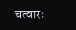चत्वारः